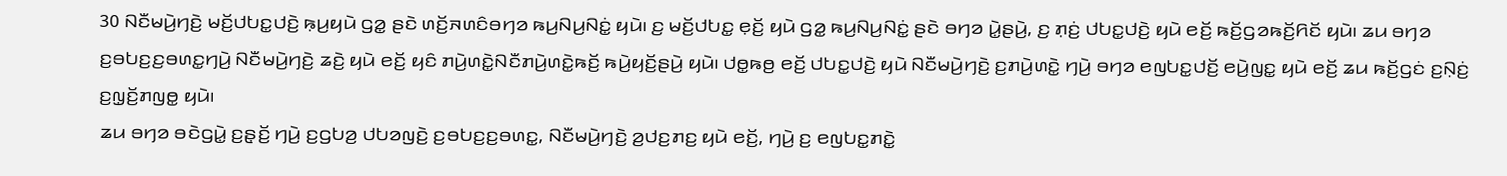30 ꤡꤢꤪꤗꤣꤧ꤬ꤚꤢꤧ꤬ ꤗꤢꤩ꤬ꤓꤝꤢ꤭ꤓꤢꤧ꤬ ꤒ꤫ꤣ꤬ꤟꤣꤧ ꤞꤤ꤭ ꤔꤢꤧ ꤛꤢꤩ꤬ꤏꤛꤢꤨꤋꤚꤤ ꤒꤣ꤬ꤡꤣ꤬ꤡꤢꤦ꤭ ꤟꤣꤧ꤯ ꤢ꤬ ꤗꤢꤩ꤬ꤓꤝꤢ꤭ ꤕ꤫ꤢꤩ꤬ ꤟꤣꤧ ꤞꤤ꤭ ꤒꤣ꤬ꤡꤣ꤬ꤡꤢꤦ꤭ ꤔꤢꤧ ꤋꤚꤤ ꤣꤧ꤭ꤔꤣꤧ꤬, ꤢ꤬ ꤊ꤫ꤢꤦ꤬ ꤓꤝꤢ꤭ꤓꤢꤧ꤬ ꤟꤣꤧ ꤕꤢꤩ꤬ ꤒꤢꤩ꤬ꤞꤤꤒꤢꤩ꤬ꤖꤢꤩ ꤟꤣꤧ꤯ ꤘꤣ ꤋꤚꤤ ꤢ꤬ꤋꤝꤢ꤬ꤢ꤬ꤋꤛꤢ꤭ꤚꤣꤧ꤬ ꤡꤢꤪꤗꤣꤧ꤬ꤚꤢꤧ꤬ ꤘꤢꤧ꤬ ꤟꤣꤧ ꤕꤢꤩ꤬ ꤟꤢꤨ ꤊꤣꤧ꤬ꤛꤢꤧ꤭ꤡꤢꤪꤊꤣꤧ꤬ꤛꤢꤧ꤭ꤒꤢꤩ꤬ ꤒꤣꤧ꤬ꤟꤢꤩ꤬ꤔꤣꤧ꤬ ꤟꤣꤧ꤯ ꤓꤥ꤭ꤒꤥ꤬ ꤕꤢꤩ꤬ ꤓꤝꤢ꤭ꤓꤢꤧ꤬ ꤟꤣꤧ ꤡꤢꤪꤗꤣꤧ꤬ꤚꤢꤧ꤬ ꤢ꤬ꤊꤣꤧ꤬ꤛꤢꤧ꤭ ꤚꤣꤧ꤬ ꤋꤚꤤ ꤕꤜꤝꤢ꤭ꤓꤢꤩ꤬ ꤕꤣꤧ꤬ꤜꤢ꤭ ꤟꤣꤧ ꤕꤢꤩ꤬ ꤘꤣ ꤒꤢꤩ꤬ꤞꤢꤦ ꤢ꤬ꤡ꤫ꤢꤦ꤬ ꤢ꤬ꤜ꤫ꤢꤩ꤬ꤊꤜꤥ꤭ ꤟꤣꤧ꤯
ꤘꤣ ꤋꤚꤤ ꤋꤢꤧꤞꤣꤧ꤭ ꤢ꤬ꤔ꤫ꤢꤩ꤬ ꤚꤣꤧ꤬ ꤢ꤬ꤞꤝꤤ꤬ ꤓꤝꤤꤜꤢꤧ꤬ ꤢ꤬ꤋꤝꤢ꤬ꤢ꤬ꤋꤛꤢ꤭, ꤡꤢꤪꤗꤣꤧ꤬ꤚꤢꤧ꤬ ꤤ꤬ꤓꤢ꤬ꤊꤢ꤬ ꤟꤣꤧ ꤕꤢꤩ꤬, ꤚꤣꤧ꤬ ꤢ꤬ ꤕꤜꤝꤢ꤭ꤊꤢꤧ꤭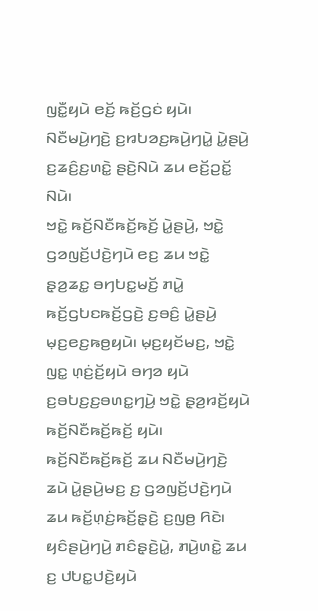ꤜꤢꤪ꤭ꤟꤣꤧ ꤕꤢꤩ꤬ ꤒꤢꤩ꤬ꤞꤢꤦ ꤟꤣꤧ꤯ ꤡꤢꤪꤗꤣꤧ꤬ꤚꤢꤧ꤬ ꤢ꤬ꤙꤝꤤꤢ꤬ꤒꤣꤧ꤬ꤚꤣꤧ꤭ ꤣꤧ꤭ꤔꤣꤧ꤬ ꤢ꤬ꤘꤢꤨ꤬ꤢ꤬ꤛꤢꤧ꤭ ꤔꤢꤧ꤬ꤡꤣꤧ ꤘꤣ ꤕꤢꤩ꤬ꤑꤢꤩ꤭ ꤡꤣꤧ꤯
ꤠꤢꤧ꤭ ꤒꤢꤩ꤬ꤡꤢꤪꤒꤢꤩ꤬ꤒꤢꤩ꤬ ꤣꤧ꤭ꤔꤣꤧ꤬, ꤠꤢꤧ꤭ ꤞꤤꤜꤢꤩ꤬ꤓꤢꤧ꤬ꤚꤣꤧ ꤕꤢ꤬ ꤘꤣ ꤠꤢꤧ꤭ ꤔ꤫ꤤ꤬ꤘꤢ꤭ ꤋꤚꤝꤢ꤭ꤗꤢꤩ꤬ ꤊꤣꤧ꤭ ꤒꤢꤩ꤬ꤞꤝꤢꤒꤢꤩ꤬ꤞꤢꤧ꤬ ꤢ꤬ꤋꤢꤨ꤬ ꤣꤧ꤭ꤔꤣꤧ꤬ ꤗ꤫ꤢ꤬ꤕꤢ꤬ꤒꤥ꤬ꤟꤣꤧ꤯ ꤗ꤫ꤢ꤬ꤟꤢꤩꤗꤢ꤬, ꤠꤢꤧ꤭ ꤜꤢ꤭ ꤛ꤫ꤢꤦ꤬ꤢꤩ꤬ꤟꤣꤧ ꤋꤚꤤ ꤟꤣꤧ ꤢ꤬ꤋꤝꤢ꤬ꤢ꤬ꤋꤛꤢ꤭ꤚꤣꤧ꤬ ꤠꤢꤧ꤭ ꤔ꤫ꤤ꤬ꤙꤢꤩ꤬ꤟꤣꤧ ꤒꤢꤩ꤬ꤡꤢꤪꤒꤢꤩ꤬ꤒꤢꤩ꤬ ꤟꤣꤧ꤯ ꤒꤢꤩ꤬ꤡꤢꤪꤒꤢꤩ꤬ꤒꤢꤩ꤬ ꤘꤣ ꤡꤢꤪꤗꤣꤧ꤬ꤚꤢꤧ꤬ ꤘꤣꤧ ꤣꤧ꤭ꤔꤣꤧ꤬ꤗꤢ꤬ ꤢ꤬ ꤞꤤꤜꤢꤩ꤬ꤓꤢꤧ꤬ꤚꤣꤧ ꤘꤣ ꤒꤢꤩ꤬ꤛ꤫ꤢꤦ꤬ꤒꤢꤩ꤬ꤔ꤫ꤢꤧ꤬ ꤢ꤬ꤜꤥ꤬ ꤖꤢꤧ꤯
ꤟꤢꤨꤔꤣꤧ꤬ꤚꤣꤧ꤬ ꤊꤢꤨꤔ꤫ꤢꤧ꤬ꤣꤧ꤭, ꤊꤣꤧ꤬ꤛꤢꤧ꤭ ꤘꤣ ꤢ꤬ ꤓꤝꤢ꤭ꤓꤢꤧ꤬ꤟꤣꤧ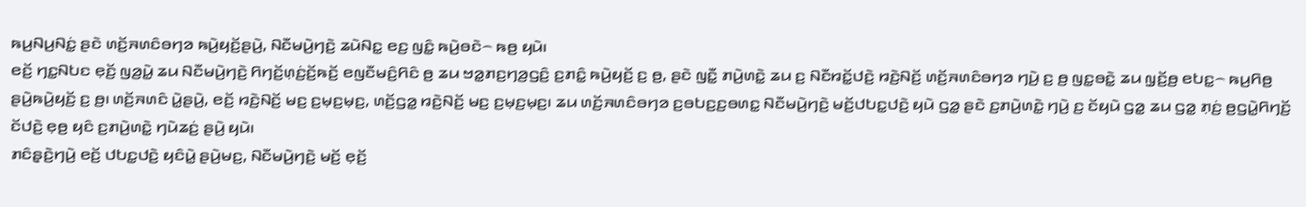ꤒꤣ꤬ꤡꤣ꤬ꤡꤢꤦ꤭ ꤔꤢꤧ ꤛꤢꤩ꤬ꤏꤛꤢꤨꤋꤚꤤ ꤒꤣꤧ꤬ꤟꤢꤩ꤬ꤔꤣꤧ꤬, ꤡꤢꤪꤗꤣꤧ꤬ꤚꤢꤧ꤬ ꤘꤣꤧꤡꤢ꤭ ꤕꤢ꤬ ꤜꤢꤨ꤭ ꤒꤣꤧ꤬ꤋꤢꤧ꤮ ꤒꤥ꤬ ꤟꤣꤧ꤯
ꤕꤢꤩ꤬ ꤚꤢ꤭ꤡꤝꤢ ꤕ꤫ꤢꤩ꤬ ꤜꤤ꤬ꤣꤧ꤭ ꤘꤣ ꤡꤢꤪꤗꤣꤧ꤬ꤚꤢꤧ꤬ ꤖꤚꤢꤩ꤬ꤛ꤫ꤢꤦ꤬ꤢꤩ꤬ꤒꤢꤩ꤬ ꤕꤜꤢꤪꤗꤢꤨ꤬ꤖꤢꤨ ꤥ꤬ ꤘꤣ ꤠꤤ꤭ꤊꤢ꤬ꤚꤤ꤬ꤞꤢꤨ꤬ ꤢ꤬ꤊꤢꤨ꤭ ꤒꤣꤧ꤬ꤟꤢꤩ꤬ ꤢ꤬ ꤥ꤬, ꤔꤢꤧ ꤜꤢꤪ꤭ ꤊꤣꤧ꤬ꤛꤢꤧ꤭ ꤘꤣ ꤢ꤬ ꤡꤢꤪꤙꤢꤩ꤭ꤓꤢꤧ꤬ ꤙꤢꤧ꤬ꤡꤢꤩ꤬ ꤛꤢꤩ꤬ꤏꤛꤢꤨꤋꤚꤤ ꤚꤣꤧ꤬ ꤢ꤬ ꤥ꤬ ꤜꤢ꤭ꤋꤢꤧ꤭ ꤘꤣ ꤜ꤫ꤢꤩ꤬ꤥ꤬ ꤕꤝꤢ꤭꤮ ꤒꤣ꤬ꤖꤥ꤬ ꤔꤣꤧ꤬ꤒꤣꤧ꤬ꤟꤢꤩ꤬ ꤢ꤬ ꤥ꤬꤯ ꤛꤢꤩ꤬ꤏꤛꤢꤨ ꤣꤧ꤭ꤔꤣꤧ꤬, ꤕꤢꤩ꤬ ꤙꤢꤧ꤬ꤡꤢꤩ꤬ ꤗꤢ꤬ ꤢ꤬ꤗ꤫ꤢ꤬ꤗ꤫ꤢ꤬, ꤛꤢꤩ꤬ꤞꤤ꤭ ꤙꤢꤧ꤬ꤡꤢꤩ꤬ ꤗꤢ꤬ ꤢ꤬ꤗ꤫ꤢ꤬ꤗ꤫ꤢ꤬꤯ ꤘꤣ ꤛꤢꤩ꤬ꤏꤛꤢꤨꤋꤚꤤ ꤢ꤬ꤋꤝꤢ꤬ꤢ꤬ꤋꤛꤢ꤭ ꤡꤢꤪꤗꤣꤧ꤬ꤚꤢꤧ꤬ ꤗꤢꤩ꤬ꤓꤝꤢ꤭ꤓꤢꤧ꤬ ꤟꤣꤧ ꤞꤤ꤭ ꤔꤢꤧ ꤢ꤬ꤊꤣꤧ꤬ꤛꤢꤧ꤭ ꤚꤣꤧ꤬ ꤢ꤬ ꤢꤩꤟꤣꤧ ꤞꤤ꤭ ꤘꤣ ꤞꤤ꤭ ꤊ꤫ꤢꤦ꤬ ꤥ꤬ꤞꤣꤧ꤭ꤖꤚꤢꤩ꤬ ꤢꤩꤓꤢꤧ꤬ ꤕ꤫ꤥ꤬ ꤟꤢꤨ ꤢ꤬ꤊꤣꤧ꤬ꤛꤢꤧ꤭ ꤚꤣꤧꤘꤢꤦ꤬ ꤔꤣꤧ꤬ ꤟꤣꤧ꤯
ꤊꤢꤨꤔ꤫ꤢꤧ꤬ꤚꤣꤧ꤬ ꤕꤢꤩ꤬ ꤓꤝꤢ꤭ꤓꤢꤧ꤬ ꤟꤢꤨꤣꤧ꤭ ꤔꤣꤧ꤬ꤗꤢ꤬, ꤡꤢꤪꤗꤣꤧ꤬ꤚꤢꤧ꤬ ꤗꤢꤩ꤬ ꤕ꤫ꤢꤩ꤬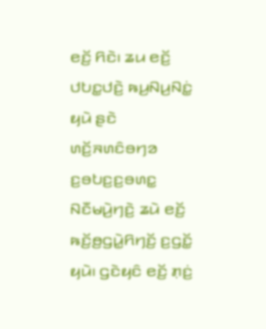ꤕꤢꤩ꤬ ꤖꤢꤧ꤯ ꤘꤣ ꤕꤢꤩ꤬ ꤓꤝꤢ꤭ꤓꤢꤧ꤬ ꤒꤣ꤬ꤡꤣ꤬ꤡꤢꤦ꤭ ꤟꤣꤧ ꤔꤢꤧ ꤛꤢꤩ꤬ꤏꤛꤢꤨꤋꤚꤤ ꤢ꤬ꤋꤝꤢ꤬ꤢ꤬ꤋꤛꤢ꤭ ꤡꤢꤪꤗꤣꤧ꤬ꤚꤢꤧ꤬ ꤘꤣꤧ ꤕꤢꤩ꤬ ꤒꤢꤩ꤬ꤥ꤬ꤞꤣꤧ꤭ꤖꤚꤢꤩ꤬ ꤢ꤬ꤞꤢꤩ꤭ ꤟꤣꤧ꤯ ꤞꤢꤧꤟꤢꤨ ꤕꤢꤩ꤬ ꤊ꤫ꤢꤦ꤬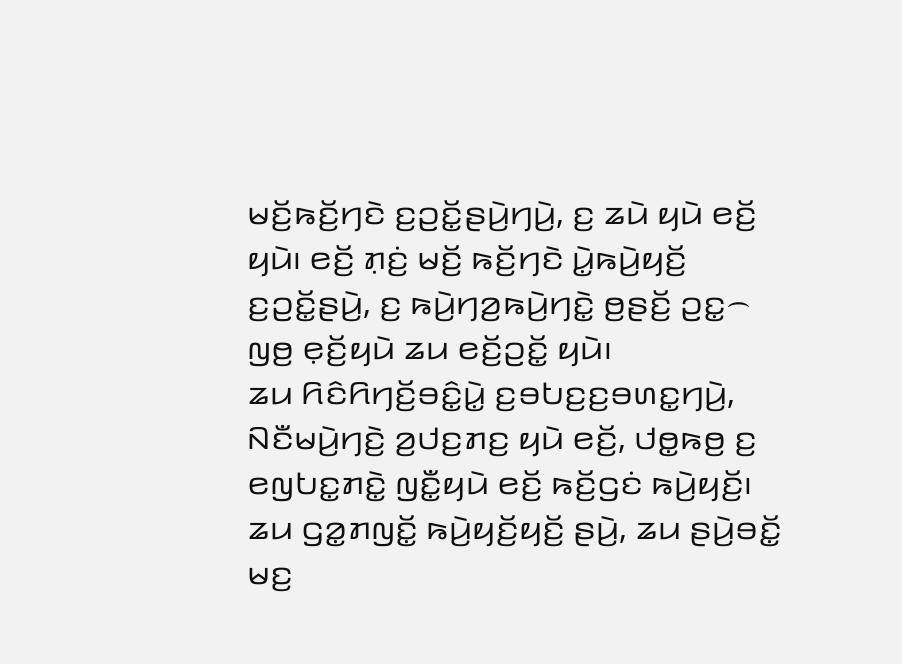ꤗꤢꤩ꤬ꤒꤢꤩ꤬ꤚꤢꤧ ꤢ꤬ꤑꤢꤩ꤭ꤔꤣꤧ꤬ꤚꤣꤧ꤬, ꤢ꤬ ꤘꤣꤧ ꤟꤣꤧ ꤕꤢꤩ꤬ ꤟꤣꤧ꤯ ꤕꤢꤩ꤬ ꤊ꤫ꤢꤦ꤬ ꤗꤢꤩ꤬ ꤒꤢꤩ꤬ꤚꤢꤧ ꤣꤧ꤭ꤒꤣꤧ꤬ꤟꤢꤩ꤬ ꤢ꤬ꤑꤢꤩ꤭ꤔꤣꤧ꤬, ꤢ꤬ ꤒꤣꤧ꤬ꤚꤤ꤬ꤒꤣꤧ꤬ꤚꤢꤧ꤭ ꤥ꤬ꤔꤢꤩ꤬ ꤑꤢ꤭꤮ ꤜꤥ꤬ ꤕ꤫ꤢꤩ꤬ꤟꤣꤧ ꤘꤣ ꤕꤢꤩ꤬ꤑꤢꤩ꤭ ꤟꤣꤧ꤯
ꤘꤣ ꤖꤢꤨꤖꤚꤢꤩ꤬ꤋꤢꤨ꤭ꤣꤧ꤭ ꤢ꤬ꤋꤝꤢ꤬ꤢ꤬ꤋꤛꤢ꤭ꤚꤣꤧ꤬, ꤡꤢꤪꤗꤣꤧ꤬ꤚꤢꤧ꤬ ꤤ꤬ꤓꤢ꤬ꤊꤢ꤬ ꤟꤣꤧ ꤕꤢꤩ꤬, ꤓꤥ꤭ꤒꤥ꤬ ꤢ꤬ ꤕꤜꤝꤢ꤭ꤊꤢꤧ꤭ ꤜꤢꤪ꤭ꤟꤣꤧ ꤕꤢꤩ꤬ ꤒꤢꤩ꤬ꤞꤢꤦ ꤒꤣꤧ꤬ꤟꤢꤩ꤬꤯
ꤘꤣ ꤞꤤ꤭ꤊꤜꤢꤩ꤭ ꤒꤣꤧ꤬ꤟꤢꤩ꤬ꤟꤢꤩ꤬ ꤔꤣꤧ꤬, ꤘꤣ ꤔꤣꤧ꤬ꤋꤢꤩ꤭ ꤗꤢ꤬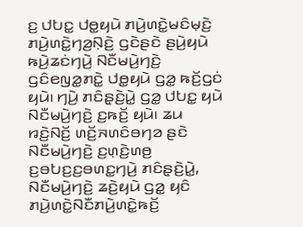ꤢ꤬ ꤓꤝꤢ꤭ ꤓꤥ꤭ꤟꤣꤧ ꤊꤣꤧ꤬ꤛꤢꤧ꤭ꤗꤢꤨꤗ꤫ꤢꤧ꤬ ꤊꤣꤧ꤬ꤛꤢꤧ꤭ꤚꤤ꤬ꤡ꤫ꤢꤧ꤬ ꤞꤢꤧꤔꤢꤧ ꤔꤣꤧ꤬ꤟꤣꤧ ꤒꤣꤧ꤬ꤘꤢꤦꤚꤣꤧ꤬ ꤡꤢꤪꤗꤣꤧ꤬ꤚꤢꤧ꤬ ꤞꤢꤨꤕꤜꤤ꤭ꤊꤢꤧ꤭ ꤓꤥ꤭ꤟꤣꤧ ꤞꤤ꤭ ꤒꤢꤩ꤬ꤞꤢꤦ ꤟꤣꤧ꤯ ꤚꤣꤧ꤬ ꤊꤢꤨꤔ꤫ꤢꤧ꤬ꤣꤧ꤭ ꤞꤤ꤭ ꤓꤝꤢ꤭ ꤟꤣꤧ ꤡꤢꤪꤗꤣꤧ꤬ꤚꤢꤧ꤬ ꤢ꤬ꤒꤢꤩ꤬ ꤟꤣꤧ꤯ ꤘꤣ ꤙꤢꤧ꤬ꤡꤢꤩ꤬ ꤛꤢꤩ꤬ꤏꤛꤢꤨꤋꤚꤤ ꤔꤢꤧ ꤡꤢꤪꤗꤣꤧ꤬ꤚꤢꤧ꤬ ꤢ꤬ꤛ꤫ꤢꤧ꤬ꤛꤥ꤬ ꤢ꤬ꤋꤝꤢ꤬ꤢ꤬ꤋꤛꤢ꤭ꤚꤣꤧ꤬ ꤊꤢꤨꤔ꤫ꤢꤧ꤬ꤣꤧ꤭, ꤡꤢꤪꤗꤣꤧ꤬ꤚꤢꤧ꤬ ꤘꤢꤧ꤬ꤟꤣꤧ ꤞꤤ꤭ ꤟꤢꤨ ꤊꤣꤧ꤬ꤛꤢꤧ꤭ꤡꤢꤪꤊꤣꤧ꤬ꤛꤢꤧ꤭ꤒꤢꤩ꤬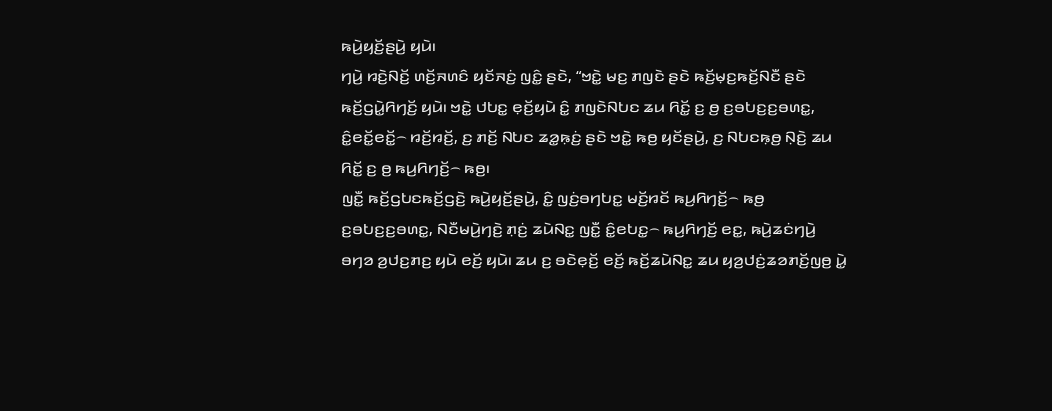ꤒꤣꤧ꤬ꤟꤢꤩ꤬ꤔꤣꤧ꤬ ꤟꤣꤧ꤯
ꤚꤣꤧ꤬ ꤙꤢꤧ꤬ꤡꤢꤩ꤬ ꤛꤢꤩ꤬ꤏꤛꤢꤨ ꤟꤢꤩꤏꤢꤦ꤬ ꤜꤢꤨ꤭ ꤔꤢꤧ, “ꤠꤢꤧ꤭ ꤗꤢ꤬ ꤊꤜꤢꤧ ꤔꤢꤧ ꤒꤢꤩ꤬ꤗ꤫ꤢ꤬ꤒꤢꤩ꤬ꤡꤢꤪ ꤔꤢꤧ ꤒꤢꤩ꤬ꤞꤣꤧ꤭ꤖꤚꤢꤩ꤬ ꤟꤣꤧ꤯ ꤠꤢꤧ꤭ ꤓꤝꤢ꤭ ꤕ꤫ꤢꤩ꤬ꤟꤣꤧ ꤢꤨ꤭ ꤊꤜꤢꤧꤡꤝꤢ ꤘꤣ ꤖꤢꤩ꤭ ꤢ꤬ ꤥ꤬ ꤢ꤬ꤋꤝꤢ꤬ꤢ꤬ꤋꤛꤢ꤭, ꤢꤨ꤭ꤕꤢꤩ꤭ꤕꤢꤩ꤭꤮ ꤙꤢꤩ꤬ꤙꤢꤩ꤬, ꤢ꤬ ꤊꤢꤩ꤬ ꤡꤝꤢ ꤘꤤ꤭ꤒ꤫ꤢꤦ꤬ ꤔꤢꤧ ꤠꤢꤧ꤭ ꤒꤥ꤬ ꤟꤢꤩꤔꤣꤧ꤬, ꤢ꤬ ꤡꤝꤢꤒ꤫ꤥ꤬ ꤡ꤫ꤢꤧ꤬ ꤘꤣ ꤖꤢꤩ꤭ ꤢ꤬ ꤥ꤬ ꤒꤣ꤬ꤖꤚꤢꤩ꤬꤮ ꤒꤥ꤬꤯
ꤜꤢꤪ꤭ ꤒꤢꤩ꤬ꤞꤝꤢꤒꤢꤩ꤬ꤞꤢꤧ꤬ ꤒꤣꤧ꤬ꤟꤢꤩ꤬ꤔꤣꤧ꤬, ꤢꤨ꤭ ꤜꤢꤦ꤬ꤋꤚꤝꤢ꤭ ꤗꤢꤩ꤬ꤙꤢꤩ ꤒꤣ꤬ꤖꤚꤢꤩ꤬꤮ ꤒꤥ꤬ ꤢ꤬ꤋꤝꤢ꤬ꤢ꤬ꤋꤛꤢ꤭, ꤡꤢꤪꤗꤣꤧ꤬ꤚꤢꤧ꤬ ꤊ꤫ꤢꤦ꤬ ꤘꤣꤧꤡꤢ꤭ ꤜꤢꤪ꤭ ꤢꤨ꤭ꤕꤝꤢ꤭꤮ ꤒꤣ꤬ꤖꤚꤢꤩ꤬ ꤕꤢ꤭, ꤒꤣꤧ꤬ꤘꤢꤦꤚꤣꤧ꤬ ꤋꤚꤤ ꤤ꤬ꤓꤢ꤬ꤊꤢ꤬ ꤟꤣꤧ ꤕꤢꤩ꤬ ꤟꤣꤧ꤯ ꤘꤣ ꤢ꤬ ꤋꤢꤧꤕ꤫ꤢꤩ꤬ ꤕꤢꤩ꤬ ꤒꤢꤩ꤬ꤘꤣꤧꤡꤢ꤭ ꤘꤣ ꤟꤤ꤬ꤓꤢꤦ꤬ꤘꤤꤊꤢꤩ꤬ꤜꤥ꤬ ꤣꤧ꤭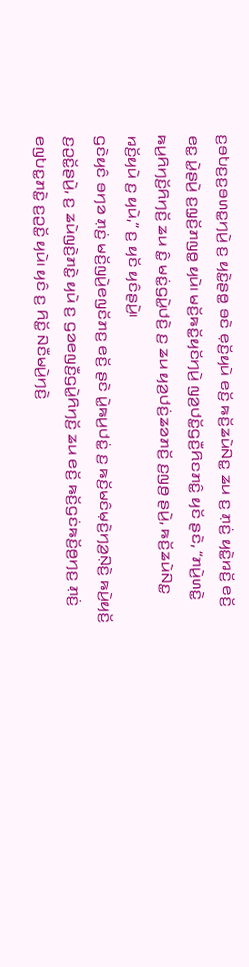ꤢ꤬ꤋꤝꤢ꤬ꤢ꤬ꤋꤛꤢ꤭ꤚꤣꤧ꤬ ꤢ꤬ ꤟꤢꤧ꤭ꤔꤥ꤭ ꤋꤢꤧ ꤕ꤫ꤢꤩ꤬ꤟꤣꤧ ꤕꤢꤩ꤬ ꤒꤢꤩ꤬ꤘꤣꤧꤡꤢ꤭ ꤘꤣ ꤢ꤬ ꤊ꤫ꤢꤦ꤬ ꤟꤢꤧ꤭ꤙꤢꤩ꤬ ꤕꤢꤩ꤬ ꤕꤢ꤭ ꤣꤧ꤭ꤔꤣꤧ꤬ ꤢ꤬ꤜ꤫ꤢꤩ꤬ꤊꤜꤥ꤭ ꤟꤣꤧ꤯ ꤗꤢꤩ꤬ꤒꤢꤩ꤭ꤟꤢꤩꤚꤣꤧ꤬ ꤜꤤ꤬ꤓꤢꤩ꤭ꤞꤢꤪ꤬ꤖꤢꤊꤢꤨ꤭ ꤟꤢꤩ ꤔꤢꤧ, “ꤊꤣꤧ꤬ꤛꤢꤧ꤭ ꤒꤣ꤬ꤖꤚꤢꤩ꤬ꤖꤚꤢꤩ꤬ ꤘꤣ ꤢꤨ꤭ ꤗꤢꤦ꤭ꤞꤣꤧ꤭ꤓꤢꤧ꤬ ꤢ꤬ ꤘꤣ ꤟꤤ꤬ꤓꤢꤦ꤬ꤘꤤꤊꤢꤩ꤬ ꤢ꤬ꤜꤥ꤬ ꤔꤣꤧ꤬, ꤒꤢꤩ꤬ꤘꤣꤧꤡꤢ꤭ ꤙꤢꤩ꤬ꤟꤣꤧ ꤢ꤬ ꤟꤣꤧ,” ꤢ꤬ ꤟꤢꤩ ꤟꤢꤨꤔꤣꤧ꤬꤯
ꤞꤢꤧꤟꤢꤨ ꤋꤚꤤ ꤊ꤫ꤢꤦ꤬ ꤗꤢꤩ꤬ꤜꤣꤧ꤬ꤕꤜꤢꤩꤊꤢ꤬ ꤕꤢꤩ꤬ ꤔꤢꤧ ꤣꤧ꤭ꤒꤣ꤬ꤓꤢꤦ꤭ ꤢ꤬ ꤒꤢꤩ꤬ꤗꤢꤨꤗ꤫ꤢꤧ꤬ꤚꤤ꤬ꤡ꤫ꤢꤧ꤬ ꤒꤣꤧ꤬ꤟꤢꤩ꤬ ꤢ꤬ꤑꤢꤩ꤭ꤔꤣꤧ꤬, ꤢ꤬ ꤘꤣꤧꤜꤢꤧ꤬ꤊꤢꤧ꤭ ꤟꤣꤧ ꤢ꤬ ꤞꤤꤕꤜꤢꤪ꤬ꤞꤣꤧ꤭ꤖꤚꤢꤩ꤬ ꤘꤣ ꤕꤢꤩ꤬ ꤒꤢꤩ꤬ꤞꤢꤦꤒꤢꤩ꤬ꤥ꤬ꤚꤢ꤬ ꤊ꤫ꤢꤦ꤬ ꤕꤜꤝꤢ꤭ꤊꤢꤧ꤭ ꤢ꤬ꤑꤢꤩ꤭ ꤟꤣꤧ꤯ ꤟꤢꤨ ꤢ꤬ ꤖꤢꤩ꤭ ꤡꤢꤪꤗꤣꤧ꤬ꤚꤢꤧ꤬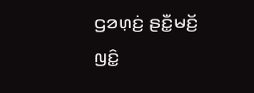ꤞꤤꤛ꤫ꤢꤦ꤬ ꤔꤢꤪ꤭ꤗꤢꤩ꤬ ꤜꤢꤨ꤭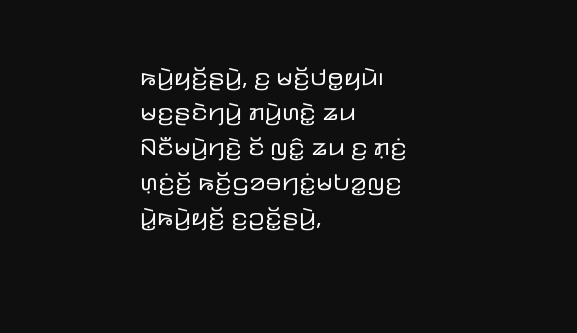ꤒꤣꤧ꤬ꤟꤢꤩ꤬ꤔꤣꤧ꤬, ꤢ꤬ ꤗꤢꤩ꤬ꤓꤥ꤭ꤟꤣꤧ꤯
ꤗꤢ꤬ꤔꤢꤧꤚꤣꤧ꤬ ꤊꤣꤧ꤬ꤛꤢꤧ꤭ ꤘꤣ ꤡꤢꤪꤗꤣꤧ꤬ꤚꤢꤧ꤬ ꤢꤩ ꤜꤢꤨ꤭ ꤘꤣ ꤢ꤬ ꤊ꤫ꤢꤦ꤬ ꤛ꤫ꤢꤦ꤬ꤢꤩ꤬ ꤒꤢꤩ꤬ꤞꤤꤋꤚꤢꤦ꤭ꤗꤝꤤ꤭ꤜꤢ꤬ ꤣꤧ꤭ꤒꤣꤧ꤬ꤟꤢꤩ꤬ ꤢ꤬ꤑꤢꤩ꤭ꤔꤣꤧ꤬,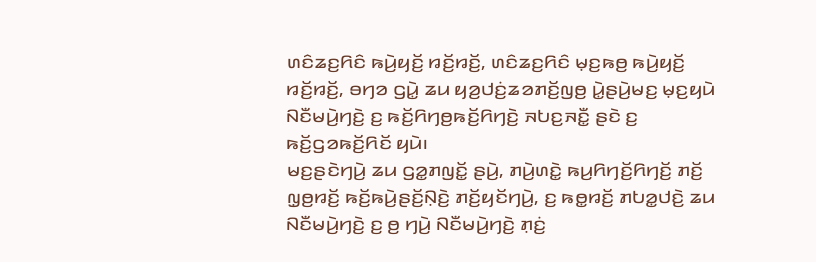ꤛꤢꤨꤘꤢ꤬ꤖꤢꤨ ꤒꤣꤧ꤬ꤟꤢꤩ꤬ ꤙꤢꤩ꤬ꤙꤢꤩ꤬, ꤛꤢꤨꤘꤢ꤬ꤖꤢꤨ ꤗ꤫ꤢ꤬ꤒꤥ꤬ ꤒꤣꤧ꤬ꤟꤢꤩ꤬ ꤙꤢꤩ꤬ꤙꤢꤩ꤬, ꤋꤚꤤ ꤞꤣꤧ꤭ ꤘꤣ ꤟꤤ꤬ꤓꤢꤦ꤬ꤘꤤꤊꤢꤩ꤬ꤜꤥ꤬ ꤣꤧ꤭ꤔꤣꤧ꤬ꤗꤢ꤬ ꤗ꤫ꤢ꤬ꤟꤣꤧ ꤡꤢꤪꤗꤣꤧ꤬ꤚꤢꤧ꤬ ꤢ꤬ ꤒꤢꤩ꤬ꤖꤚꤥ꤬ꤒꤢꤩ꤬ꤖꤚꤢꤧ꤬ ꤏꤝꤢ꤬ꤏꤢꤪ꤭ ꤔꤢꤧ ꤢ꤬ ꤒꤢꤩ꤬ꤞꤤꤒꤢꤩ꤬ꤖꤢꤩ ꤟꤣꤧ꤯
ꤗꤢ꤬ꤔꤢꤧꤚꤣꤧ꤬ ꤘꤣ ꤞꤤ꤭ꤊꤜꤢꤩ꤭ ꤔꤣꤧ꤬, ꤊꤣꤧ꤬ꤛꤢꤧ꤭ ꤒꤣ꤬ꤖꤚꤢꤩ꤬ꤖꤚꤢꤩ꤬ ꤊꤢꤩ꤬ ꤜ꤫ꤥ꤬ꤙꤢꤩ꤬ ꤒꤢꤩ꤬ꤒꤣꤧ꤬ꤔꤢꤩ꤬ꤡ꤫ꤢꤧ꤬ ꤊꤢꤩ꤬ꤟꤢꤩꤚꤣꤧ꤬, ꤢ꤬ ꤒꤥ꤭ꤙꤢꤩ꤬ ꤊꤝꤤ꤭ꤓꤢꤧ꤬ ꤘꤣ ꤡꤢꤪꤗꤣꤧ꤬ꤚꤢꤧ꤬ ꤢ꤬ ꤥ꤬ ꤚꤣꤧ꤬ ꤡꤢꤪꤗꤣꤧ꤬ꤚꤢꤧ꤬ ꤊ꤫ꤢꤦ꤬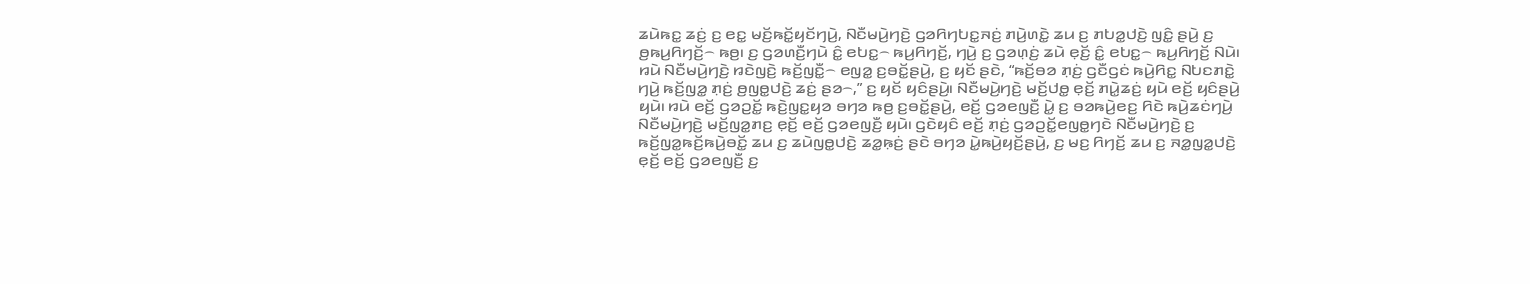ꤘꤣꤧꤒꤢ꤭ ꤘꤢꤦ꤬ ꤢ꤬ ꤕꤢ꤭ ꤗꤢꤩ꤬ꤒꤢꤩ꤭ꤟꤢꤩꤚꤣꤧ꤬, ꤡꤢꤪꤗꤣꤧ꤬ꤚꤢꤧ꤬ ꤞꤤꤖꤚꤝꤢ꤭ꤏꤢꤦ꤬ ꤊꤣꤧ꤬ꤛꤢꤧ꤭ ꤘꤣ ꤢ꤬ ꤊꤝꤤ꤭ꤓꤢꤧ꤬ ꤜꤢꤨ꤭ ꤔꤣꤧ꤬ ꤢ꤬ ꤥ꤬ꤒꤣ꤬ꤖꤚꤢꤩ꤬꤮ ꤒꤥ꤬꤯ ꤢ꤬ ꤞꤤꤛꤢꤪ꤬ꤚꤣꤧ ꤢꤨ꤭ ꤕꤝꤢ꤭꤮ ꤒꤣ꤬ꤖꤚꤢꤩ꤬, ꤚꤣꤧ꤬ ꤢ꤬ ꤞꤤꤛ꤫ꤢꤦ꤬ ꤘꤣꤧ ꤕ꤫ꤢꤩ꤬ ꤢꤨ꤭ ꤕꤝꤢ꤭꤮ ꤒꤣ꤬ꤖꤚꤢꤩ꤬ ꤡꤣꤧ꤯
ꤙꤣꤧ ꤡꤢꤪꤗꤣꤧ꤬ꤚꤢꤧ꤬ ꤙꤢꤧꤜꤢꤧ꤬ ꤒꤢꤩ꤬ꤜꤢꤪ꤭꤮ ꤕꤜꤤ꤭ ꤢ꤬ꤋꤢꤩ꤭ꤔꤣꤧ꤬, ꤢ꤬ ꤟꤢꤩ ꤔꤢꤧ, “ꤒꤢꤩ꤬ꤋꤤ ꤊ꤫ꤢꤦ꤬ ꤞꤢꤪꤞꤢꤦ ꤒꤣꤧ꤬ꤖꤢ꤭ ꤡꤝꤢꤊꤢꤧ꤭ ꤚꤣꤧ꤬ ꤒꤢꤩ꤬ꤜꤤ꤭ ꤊ꤫ꤢꤦ꤬ ꤥ꤬ꤜꤥ꤭ꤓꤢꤧ꤬ ꤘꤢꤦ꤬ ꤔꤤ꤮,” ꤢ꤬ ꤟꤢꤩ ꤟꤢꤨꤔꤣꤧ꤬꤯ ꤡꤢꤪꤗꤣꤧ꤬ꤚꤢꤧ꤬ ꤗꤢꤩ꤬ꤓꤥ꤭ ꤕ꤫ꤢꤩ꤬ ꤊꤣꤧ꤭ꤘꤢꤦ꤬ ꤟꤣꤧ ꤕꤢꤩ꤬ ꤟꤢꤨꤔꤣꤧ꤬ ꤟꤣꤧ꤯ ꤙꤣꤧ ꤕꤢꤩ꤬ ꤞꤤꤑꤢꤩ꤭ ꤒꤢꤧ꤬ꤜꤢ꤭ꤟꤤ ꤋꤚꤤ ꤒꤥ꤬ ꤢ꤬ꤋꤢꤩ꤭ꤔꤣꤧ꤬, ꤕꤢꤩ꤬ ꤞꤤꤕꤜꤢꤪ꤬ ꤣꤧ꤭ ꤢ꤬ ꤋꤤꤒꤣꤧ꤬ꤕꤢ꤬ ꤖꤢꤧ ꤒꤣꤧ꤬ꤘꤢꤦꤚꤣꤧ꤬ ꤡꤢꤪꤗꤣꤧ꤬ꤚꤢꤧ꤬ ꤗꤢꤩ꤬ꤜꤤ꤭ꤊꤢ꤬ ꤕ꤫ꤢꤩ꤬ ꤕꤢꤩ꤬ ꤞꤤꤕꤜꤢꤪ꤬ ꤟꤣꤧ꤯ ꤞꤢꤧꤟꤢꤨ ꤕꤢꤩ꤬ ꤊ꤫ꤢꤦ꤬ ꤞꤤꤑꤢꤩ꤭ꤕꤜꤥ꤭ꤚꤢꤧ ꤡꤢꤪꤗꤣꤧ꤬ꤚꤢꤧ꤬ ꤢ꤬ ꤒꤢꤩ꤬ꤜꤤ꤭ꤒꤢꤩ꤬ꤒꤣꤧ꤬ꤋꤢꤩ꤭ ꤘꤣ ꤢ꤬ ꤘꤣꤧꤜꤥ꤭ꤓꤢꤧ꤬ ꤘꤤ꤭ꤒ꤫ꤢꤦ꤬ ꤔꤢꤧ ꤋꤚꤤ ꤣꤧ꤭ꤒꤣꤧ꤬ꤟꤢꤩ꤬ꤔꤣꤧ꤬, ꤢ꤬ ꤗꤢ꤬ ꤖꤚꤢꤩ꤬ ꤘꤣ ꤢ꤬ ꤏꤤ꤭ꤜꤤ꤭ꤓꤢꤧ꤬ ꤕ꤫ꤢꤩ꤬ ꤕꤢꤩ꤬ ꤞꤤꤕꤜꤢꤪ꤬ ꤢ꤬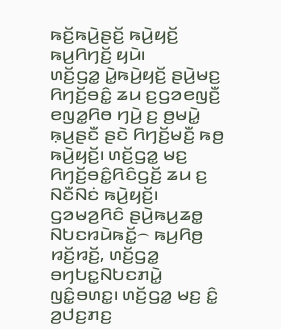ꤒꤢꤩ꤬ꤒꤣꤧ꤬ꤔꤢꤩ꤬ ꤒꤣꤧ꤬ꤟꤢꤩ꤬ ꤒꤣ꤬ꤖꤚꤢꤩ꤬ ꤟꤣꤧ꤯
ꤛꤢꤩ꤬ꤞꤤ꤭ ꤣꤧ꤭ꤒꤣꤧ꤬ꤟꤢꤩ꤬ ꤔꤣꤧ꤬ꤗꤢ꤬ ꤖꤚꤢꤩ꤬ꤋꤢꤨ꤭ ꤘꤣ ꤢ꤬ꤞꤤꤕꤜꤢꤪ꤬ ꤕꤜꤤ꤭ꤖꤥ ꤚꤣꤧ꤬ ꤢ꤬ ꤥ꤬ꤗꤣꤧ꤭ ꤒ꤫ꤣ꤬ꤔꤢꤪ ꤔꤢꤧ ꤖꤚꤢꤩ꤬ꤗꤢꤪ꤬ ꤒꤥ꤬ ꤒꤣꤧ꤬ꤟꤢꤩ꤬꤯ ꤛꤢꤩ꤬ꤞꤤ꤭ ꤗꤢ꤬ ꤖꤚꤢꤩ꤬ꤋꤢꤨ꤭ꤖꤢꤨꤞꤢꤩ꤬ ꤘꤣ ꤢ꤬ ꤡꤢꤪꤡꤢꤦ ꤒꤣꤧ꤬ꤟꤢꤩ꤬꤯ ꤞꤤꤗꤤ꤬ꤖꤢꤨ ꤔꤣꤧ꤬ꤒꤣ꤬ꤘꤥ꤭ ꤡꤝꤢꤙꤣꤧꤒꤢꤩ꤭꤮ ꤒꤣ꤬ꤖꤥ꤬ ꤙꤢꤩ꤬ꤙꤢꤩ꤬, ꤛꤢꤩ꤬ꤞꤤ꤭ ꤋꤚꤝꤢ꤭ꤡꤝꤢꤊꤣꤧ꤭ ꤜꤢꤨ꤭ꤋꤛꤢ꤭꤯ ꤛꤢꤩ꤬ꤞꤤ꤭ ꤗꤢ꤬ ꤢꤨ꤭ ꤤ꤬ꤓꤢ꤬ꤊꤢ꤬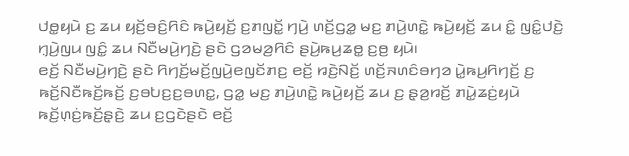ꤓꤥ꤭ꤟꤣꤧ ꤢ꤬ ꤘꤣ ꤟꤢꤩ꤬ꤋꤢꤨ꤬ꤖꤢꤨ ꤒꤣꤧ꤬ꤟꤢꤩ꤬ ꤢ꤬ꤊꤜꤢꤩ꤭ ꤚꤣꤧ꤬ ꤛꤢꤩ꤬ꤞꤤ꤭ ꤗꤢ꤬ ꤊꤣꤧ꤬ꤛꤢꤧ꤭ ꤒꤣꤧ꤬ꤟꤢꤩ꤬ ꤘꤣ ꤢꤨ꤭ ꤜꤢꤨ꤭ꤓꤢꤧ꤬ ꤚ꤫ꤣꤧ꤬ꤜꤣ ꤜꤢꤨ꤭ ꤘꤣ ꤡꤢꤪꤗꤣꤧ꤬ꤚꤢꤧ꤬ ꤔꤢꤧ ꤞꤤꤗꤤ꤬ꤖꤢꤨ ꤔꤣꤧ꤬ꤒꤣ꤬ꤘꤥ꤭ ꤢ꤬ꤥ꤬ ꤟꤣꤧ꤯
ꤕꤢꤩ꤬ ꤡꤢꤪꤗꤣꤧ꤬ꤚꤢꤧ꤬ ꤔꤢꤧ ꤖꤚꤢꤩ꤬ꤗꤢꤩ꤬ꤜꤣꤧ꤬ꤕꤜꤢꤩꤊꤢ꤬ ꤕꤢꤩ꤬ ꤙꤢꤧ꤬ꤡꤢꤩ꤬ ꤛꤢꤩ꤬ꤏꤛꤢꤨꤋꤚꤤ ꤣꤧ꤭ꤒꤣ꤬ꤖꤚꤢꤩ꤬ ꤢ꤬ ꤒꤢꤩ꤬ꤡꤢꤪꤒꤢꤩ꤬ꤒꤢꤩ꤬ ꤢ꤬ꤋꤝꤢ꤬ꤢ꤬ꤋꤛꤢ꤭, ꤞꤤ꤭ ꤗꤢ꤬ ꤊꤣꤧ꤬ꤛꤢꤧ꤭ ꤒꤣꤧ꤬ꤟꤢꤩ꤬ ꤘꤣ ꤢ꤬ ꤔ꤫ꤤ꤬ꤙꤢꤩ꤬ ꤊꤣꤧ꤭ꤘꤢꤦ꤬ꤟꤣꤧ ꤒꤢꤩ꤬ꤛ꤫ꤢꤦ꤬ꤒꤢꤩ꤬ꤔ꤫ꤢꤧ꤬ ꤘꤣ ꤢ꤬ꤞꤢꤧꤔꤢꤧ ꤕꤢꤩ꤬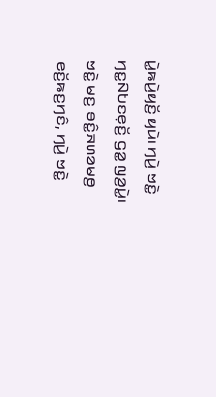ꤣꤧ꤭ꤒꤣꤧ꤬ꤟꤢꤩ꤬ ꤟꤣꤧ꤯ ꤚꤣꤧ꤬ ꤠꤢꤧ꤭ ꤚꤢ꤭ꤡꤝꤢꤕ꤫ꤢꤩ꤬ ꤞꤤ꤭ ꤜꤤ꤬ꤣꤧ꤭꤯ ꤠꤢꤧ꤭ ꤗꤢ꤬ ꤋꤢꤨ꤭ꤏꤛꤤꤗꤥ꤬ ꤕꤢꤩ꤬ꤒꤢ꤬ꤚꤢꤨ, ꤚꤣꤧ꤬ ꤠꤢꤧ꤭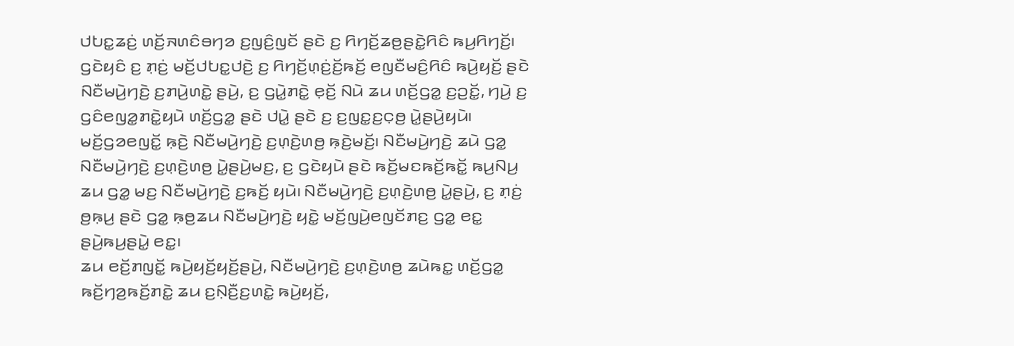ꤓꤝꤢ꤭ꤘꤢꤦ꤬ ꤛꤢꤩ꤬ꤏꤛꤢꤨꤋꤚꤤ ꤢ꤬ꤜꤢꤨ꤬ꤜꤢꤩ ꤔꤢꤧ ꤢ꤬ ꤖꤚꤢꤩ꤬ꤘꤥ꤬ꤔꤢꤧ꤭ꤖꤢꤨ ꤒꤣ꤬ꤖꤚꤢꤩ꤬꤯
ꤞꤢꤧꤟꤢꤨ ꤢ꤬ ꤊ꤫ꤢꤦ꤬ ꤗꤢꤩ꤬ꤓꤝꤢ꤭ꤓꤢꤧ꤬ ꤢ꤬ ꤖꤚꤢꤩ꤬ꤛ꤫ꤢꤦ꤬ꤢꤩ꤬ꤒꤢꤩ꤬ ꤕꤜꤢꤪꤗꤢꤨ꤬ꤖꤢꤨ ꤒꤣꤧ꤬ꤟꤢꤩ꤬ ꤔꤢꤧ ꤡꤢꤪꤗꤣꤧ꤬ꤚꤢꤧ꤬ ꤢ꤬ꤊꤣꤧ꤬ꤛꤢꤧ꤭ ꤔꤣꤧ꤬, ꤢ꤬ ꤞꤣꤧ꤭ꤊꤢꤧ꤭ ꤕ꤫ꤢꤩ꤬ ꤡꤣꤧ ꤘꤣ ꤛꤢꤩ꤬ꤞꤤ꤭ ꤢ꤬ꤑꤢꤩ꤭, ꤚꤣꤧ꤬ ꤢ꤬ ꤞꤢꤨꤕꤜꤤ꤭ꤊꤢꤧ꤭ꤟꤣꤧ ꤛꤢꤩ꤬ꤞꤤ꤭ ꤔꤢꤧ ꤓꤣꤧ꤭ ꤔꤢꤧ ꤢ꤬ ꤢ꤬ꤜꤢ꤭ꤢ꤬ꤍ꤫ꤥ꤬ ꤣꤧ꤭ꤔꤣꤧ꤬ꤟꤣꤧ꤯
ꤗꤢꤩ꤬ꤞꤤꤕꤜꤢꤩ꤭ ꤒ꤫ꤢꤧ꤬ ꤡꤢꤪꤗꤣꤧ꤬ꤚꤢꤧ꤬ ꤢ꤬ꤛ꤫ꤢꤧ꤬ꤛꤥ꤬ ꤒ꤫ꤢꤧ꤬ꤗꤢꤩ꤬꤯ ꤡꤢꤪꤗꤣꤧ꤬ꤚꤢꤧ꤬ ꤘꤣꤧ ꤞꤤ꤭ ꤡꤢꤪꤗꤣꤧ꤬ꤚꤢꤧ꤬ ꤢ꤬ꤛ꤫ꤢꤧ꤬ꤛꤥ꤬ ꤣꤧ꤭ꤔꤣꤧ꤬ꤗꤢ꤬, ꤢ꤬ ꤞꤢꤧꤟꤣꤧ ꤔꤢꤧ ꤒꤢꤩ꤬ꤗꤢꤒꤢꤩ꤬ꤒꤢꤩ꤭ ꤒꤣ꤬ꤡꤣ꤬ ꤘꤣ ꤞꤤ꤭ ꤗꤢ꤬ ꤡꤢꤪꤗꤣꤧ꤬ꤚꤢꤧ꤬ ꤢ꤬ꤒꤢꤩ꤬ ꤟꤣꤧ꤯ ꤡꤢꤪꤗꤣꤧ꤬ꤚꤢꤧ꤬ ꤢ꤬ꤛ꤫ꤢꤧ꤬ꤛꤥ꤬ ꤣꤧ꤭ꤔꤣꤧ꤬, ꤢ꤬ ꤊ꤫ꤢꤦ꤬ ꤥ꤬ꤒ꤫ꤣ꤬ ꤔꤢꤧ ꤞꤤ꤭ ꤒ꤫ꤥ꤬ꤘꤣ ꤡꤢꤪꤗꤣꤧ꤬ꤚꤢꤧ꤬ ꤟꤢꤧ꤭ ꤗꤢꤩ꤬ꤜꤣꤧ꤬ꤕꤜꤢꤩꤊꤢ꤬ ꤞꤤ꤭ ꤕꤢ꤭ ꤔꤣꤧ꤬ꤒꤣ꤬ꤔꤣꤧ꤭ ꤕꤢ꤭꤯
ꤘꤣ ꤕꤢꤩ꤬ꤊꤜꤢꤩ꤭ ꤒꤣꤧ꤬ꤟꤢꤩ꤬ꤟꤢꤩ꤬ꤔꤣꤧ꤬, ꤡꤢꤪꤗꤣꤧ꤬ꤚꤢꤧ꤬ ꤢ꤬ꤛ꤫ꤢꤧ꤬ꤛꤥ꤬ ꤘꤣꤧꤒꤢ꤭ ꤛꤢꤩ꤬ꤞꤤ꤭ ꤒꤢꤩ꤬ꤚꤤ꤬ꤒꤢꤩ꤬ꤊꤢꤧ꤭ ꤘꤣ ꤢ꤬ꤡ꤫ꤢꤪ꤬ꤢ꤬ꤛꤢꤧ꤭ ꤒꤣꤧ꤬ꤟꤢꤩ꤬,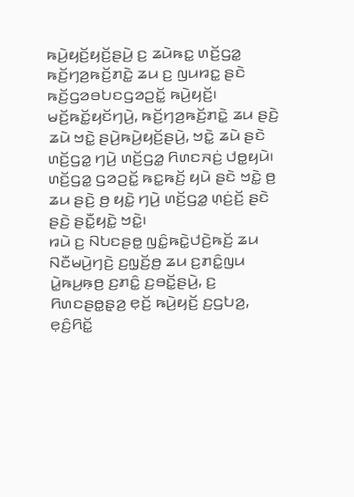ꤒꤣꤧ꤬ꤟꤢꤩ꤬ꤟꤢꤩ꤬ꤔꤣꤧ꤬ ꤢ꤬ ꤘꤣꤧꤒꤢ꤭ ꤛꤢꤩ꤬ꤞꤤ꤭ ꤒꤢꤩ꤬ꤚꤤ꤬ꤒꤢꤩ꤬ꤊꤢꤧ꤭ ꤘꤣ ꤢ꤬ ꤜꤣꤙꤢ꤭ ꤔꤢꤧ ꤒꤢꤩ꤬ꤞꤤꤋꤝꤢꤞꤤꤑꤢꤩ꤭ ꤒꤣꤧ꤬ꤟꤢꤩ꤬꤯
ꤗꤢꤩ꤬ꤒꤢꤩ꤭ꤟꤢꤩꤚꤣꤧ꤬, ꤒꤢꤩ꤬ꤚꤤ꤬ꤒꤢꤩ꤬ꤊꤢꤧ꤭ ꤘꤣ ꤔꤢꤧ꤬ ꤘꤣꤧ ꤠꤢꤧ꤭ ꤔꤣꤧ꤬ꤒꤣꤧ꤬ꤟꤢꤩ꤬ꤔꤣꤧ꤬, ꤠꤢꤧ꤭ ꤘꤣꤧ ꤔꤢꤧ ꤛꤢꤩ꤬ꤞꤤ꤭ ꤚꤣꤧ꤬ ꤛꤢꤩ꤬ꤞꤤ꤭ ꤖꤛꤢꤏꤢꤦ꤬ ꤓꤥ꤭ꤟꤣꤧ꤯ ꤛꤢꤩ꤬ꤞꤤ꤭ ꤞꤤꤑꤢꤩ꤭ ꤒꤢ꤭ꤒꤢꤩ꤬ ꤟꤣꤧ ꤔꤢꤧ ꤠꤢꤧ꤭ ꤥ꤬ ꤘꤣ ꤔꤢꤧ꤬ ꤥ꤬ ꤟꤢꤧ꤭ ꤚꤣꤧ꤬ ꤛꤢꤩ꤬ꤞꤤ꤭ ꤛ꤫ꤢꤦ꤬ꤢꤩ꤬ ꤔꤢꤧ ꤔꤢꤧ꤬ ꤔꤢꤪ꤭ꤟꤢꤧ꤭ ꤠꤢꤧ꤭꤯
ꤙꤣꤧ ꤢ꤬ ꤡꤝꤢꤔꤥ꤭ ꤜꤢꤨ꤭ꤒꤢꤧ꤭ꤓꤢꤧ꤬ꤒꤢꤩ꤬ ꤘꤣ ꤡꤢꤪꤗꤣꤧ꤬ꤚꤢꤧ꤬ ꤢ꤬ꤜ꤫ꤢꤩ꤬ꤥ꤬ ꤘꤣ ꤢ꤬ꤊꤢꤨ꤭ꤜꤣ ꤣꤧ꤭ꤒꤣ꤬ꤒ꤫ꤥ꤬ ꤢ꤬ꤊꤢꤨ꤭ ꤢ꤬ꤋꤢꤩ꤭ꤔꤣꤧ꤬, ꤢ꤬ ꤖꤛꤢꤔꤥ꤭ꤔ꤫ꤤ꤬ ꤕ꤫ꤢꤩ꤬ ꤒꤣꤧ꤬ꤟꤢꤩ꤬ ꤢ꤬ꤞꤝꤤ꤬, ꤕ꤫ꤢꤨ꤬ꤖꤢꤩ꤭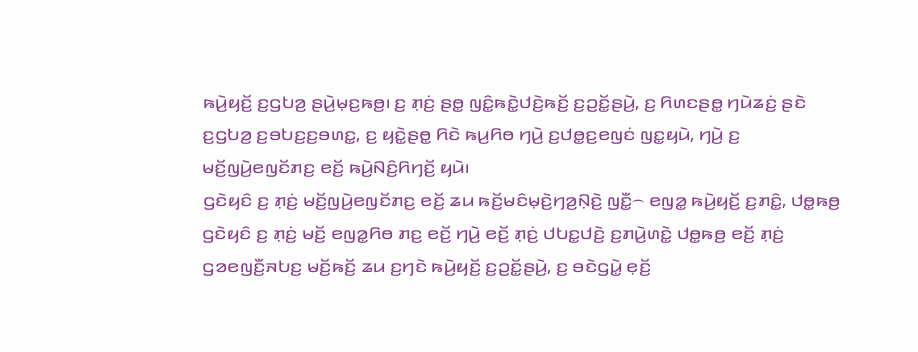ꤒꤣꤧ꤬ꤟꤢꤩ꤬ ꤢ꤬ꤞꤝꤤ꤬ ꤔꤣꤧ꤬ꤗ꤫ꤢ꤬ꤒꤥ꤬꤯ ꤢ꤬ ꤊ꤫ꤢꤦ꤬ ꤔꤥ꤭ ꤜꤢꤨ꤭ꤒꤢꤧ꤭ꤓꤢꤧ꤬ꤒꤢꤩ꤬ ꤢ꤬ꤑꤢꤩ꤭ꤔꤣꤧ꤬, ꤢ꤬ ꤖꤛꤢꤔꤥ꤭ ꤚꤣꤧꤘꤢꤦ꤬ ꤔꤢꤧ ꤢ꤬ꤞꤝꤤ꤬ ꤢ꤬ꤋꤝꤢ꤬ꤢ꤬ꤋꤛꤢ꤭, ꤢ꤬ ꤟꤢꤧ꤭ꤔꤥ꤭ ꤖꤢꤧ ꤒꤣ꤬ꤖꤥ ꤚꤣꤧ꤬ ꤢ꤬ꤓꤥ꤭ꤢ꤬ꤕꤜꤢꤦ ꤜꤢ꤭ꤟꤣꤧ, ꤚꤣꤧ꤬ ꤢ꤬ ꤗꤢꤩ꤬ꤜꤣꤧ꤬ꤕꤜꤢꤩꤊꤢ꤬ ꤕꤢꤩ꤬ ꤒꤣꤧ꤬ꤡꤢꤨ꤬ꤖꤚꤢꤩ꤬ ꤟꤣꤧ꤯
ꤞꤢꤧꤟꤢꤨ ꤢ꤬ ꤊ꤫ꤢꤦ꤬ ꤗꤢꤩ꤬ꤜꤣꤧ꤬ꤕꤜꤢꤩꤊꤢ꤬ ꤕꤢꤩ꤬ ꤘꤣ ꤒꤢꤩ꤬ꤗꤢꤨꤗ꤫ꤢꤧ꤬ꤚꤤ꤬ꤡ꤫ꤢꤧ꤬ ꤜꤢꤪ꤭꤮ ꤕꤜꤤ꤭ ꤒꤣꤧ꤬ꤟꤢꤩ꤬ ꤢ꤬ꤊꤢꤨ꤭, ꤓꤥ꤭ꤒꤥ꤬ ꤞꤢꤧꤟꤢꤨ ꤢ꤬ ꤊ꤫ꤢꤦ꤬ ꤗꤢꤩ꤬ ꤕꤜꤤ꤭ꤖꤥ ꤊꤢ꤬ ꤕꤢꤩ꤬ ꤚꤣꤧ꤬ ꤕꤢꤩ꤬ ꤊ꤫ꤢꤦ꤬ ꤓꤝꤢ꤭ꤓꤢꤧ꤬ ꤢ꤬ꤊꤣꤧ꤬ꤛꤢꤧ꤭ ꤓꤥ꤭ꤒꤥ꤬ ꤕꤢꤩ꤬ ꤊ꤫ꤢꤦ꤬ ꤞꤤꤕꤜꤢꤪ꤬ꤏꤝꤢ꤬ ꤗꤢꤩ꤬ꤒꤢꤩ꤬ ꤘꤣ ꤢ꤬ꤚꤢꤧ ꤒꤣꤧ꤬ꤟꤢꤩ꤬ ꤢ꤬ꤑꤢꤩ꤭ꤔꤣꤧ꤬, ꤢ꤬ ꤋꤢꤧꤞꤣꤧ꤭ ꤕ꤫ꤢꤩ꤬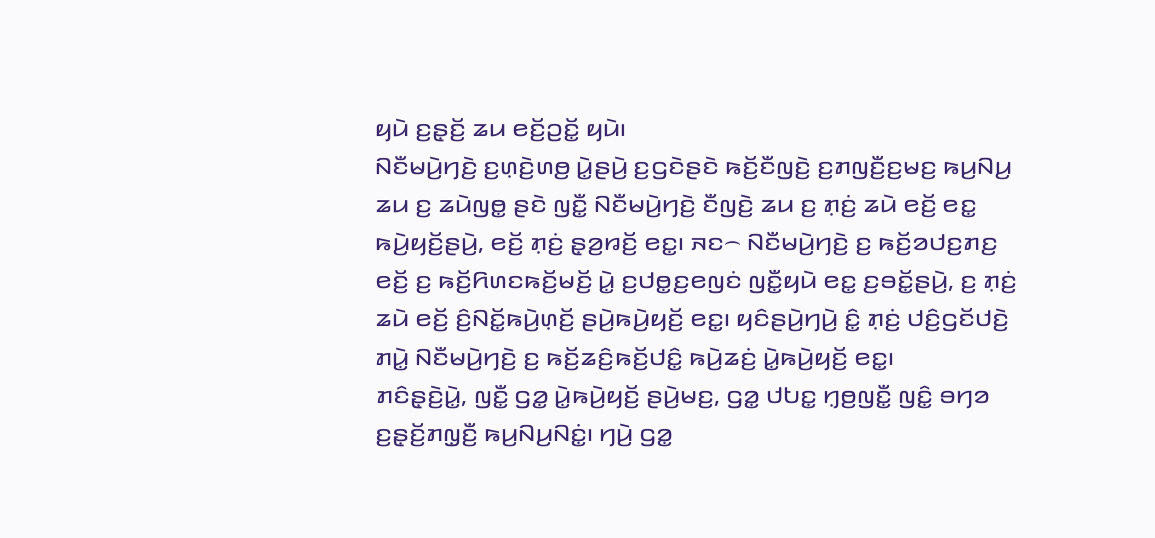ꤟꤣꤧ ꤢ꤬ꤔ꤫ꤢꤩ꤬ ꤘꤣ ꤕꤢꤩ꤬ꤑꤢꤩ꤭ ꤟꤣꤧ꤯
ꤡꤢꤪꤗꤣꤧ꤬ꤚꤢꤧ꤬ ꤢ꤬ꤛ꤫ꤢꤧ꤬ꤛꤥ꤬ ꤣꤧ꤭ꤔꤣꤧ꤬ ꤢ꤬ꤞꤢꤧꤔꤢꤧ ꤒꤢꤩ꤬ꤢꤪꤜꤢꤧ꤬ ꤢ꤬ꤊꤜꤢꤪ꤬ꤢ꤬ꤗꤢ꤬ ꤒꤣ꤬ꤡꤣ꤬ ꤘꤣ ꤢ꤬ ꤘꤣꤧꤜꤥ꤭ ꤔꤢꤧ ꤜꤢꤪ꤭ ꤡꤢꤪꤗꤣꤧ꤬ꤚꤢꤧ꤬ ꤢꤪꤜꤢꤧ꤬ ꤘꤣ ꤢ꤬ ꤊ꤫ꤢꤦ꤬ ꤘꤣꤧ ꤕꤢꤩ꤬ ꤕꤢ꤭ ꤒꤣꤧ꤬ꤟꤢꤩ꤬ꤔꤣꤧ꤬, ꤕꤢꤩ꤬ ꤊ꤫ꤢꤦ꤬ ꤔ꤫ꤤ꤬ꤙꤢꤩ꤬ ꤕꤢ꤭꤯ ꤏꤢ꤮ ꤡꤢꤪꤗꤣꤧ꤬ꤚꤢꤧ꤬ ꤢ꤬ ꤒꤢꤩ꤬ꤤꤓꤢ꤬ꤊꤢ꤬ ꤕꤢꤩ꤬ ꤢ꤬ ꤒꤢꤩ꤬ꤖꤛꤢꤒꤢꤩ꤬ꤗꤢꤩ꤬ ꤣꤧ꤭ ꤢ꤬ꤓꤥ꤭ꤢ꤬ꤕꤜꤢꤦ ꤜꤢꤪ꤭ꤟꤣꤧ ꤕꤢ꤭ ꤢ꤬ꤋꤢꤩ꤭ꤔꤣꤧ꤬, ꤢ꤬ ꤊ꤫ꤢꤦ꤬ ꤘꤣꤧ ꤕꤢꤩ꤬ ꤢꤨ꤬ꤡꤢꤩ꤭ꤒꤣꤧ꤬ꤛ꤫ꤢꤩ꤬ ꤔꤣꤧ꤬ꤒꤣꤧ꤬ꤟꤢꤩ꤬ ꤕꤢ꤭꤯ ꤟꤢꤨꤔꤣꤧ꤬ꤚꤣꤧ꤬ ꤢꤨ꤭ ꤊ꤫ꤢꤦ꤬ ꤓꤢꤨ꤬ꤞꤢꤩꤓꤢꤧ꤬ ꤊꤣꤧ꤭ ꤡꤢꤪꤗꤣꤧ꤬ꤚꤢꤧ꤬ ꤢ꤬ ꤒꤢꤩ꤬ꤘꤢꤨ꤬ꤒꤢꤩ꤬ꤓꤢꤨ꤭ ꤒꤣꤧ꤬ꤘꤢꤦ꤬ ꤣꤧ꤭ꤒꤣꤧ꤬ꤟꤢꤩ꤬ ꤕꤢ꤭꤯
ꤊꤢꤨꤔ꤫ꤢꤧ꤬ꤣꤧ꤭, ꤜꤢꤪ꤭ ꤞꤤ꤭ ꤣꤧ꤭ꤒꤣꤧ꤬ꤟꤢꤩ꤬ ꤔꤣꤧ꤬ꤗꤢ꤬, ꤞꤤ꤭ ꤓꤝꤢ꤭ ꤚ꤫ꤥ꤬ꤜꤢꤪ꤭ ꤜꤢꤨ꤭ ꤋꤚꤤ ꤢ꤬ꤔ꤫ꤢꤩ꤬ꤊꤜ꤫ꤢꤪ꤬ ꤒꤣ꤬ꤡꤣ꤬ꤡꤢꤦ꤭꤯ ꤚꤣꤧ꤬ ꤞꤤ꤭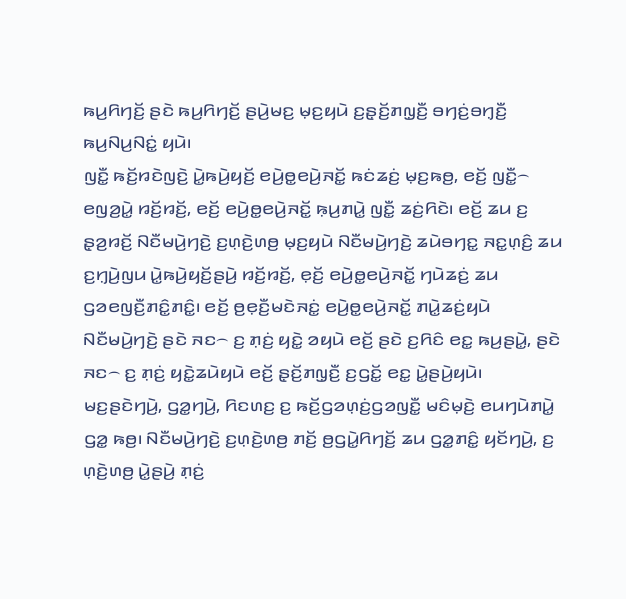ꤒꤣ꤬ꤖꤚꤢꤩ꤬ ꤔꤢꤧ ꤒꤣ꤬ꤖꤚꤢꤩ꤬ ꤔꤣꤧ꤬ꤗꤢ꤬ ꤗ꤫ꤢ꤬ꤟꤣꤧ ꤢ꤬ꤔ꤫ꤢꤩ꤬ꤊꤜ꤫ꤢꤪ꤬ ꤋꤚꤢꤦ꤬ꤋꤚ꤫ꤢꤪ꤬ ꤒꤣ꤬ꤡꤣ꤬ꤡꤢꤦ꤭ ꤟꤣꤧ꤯
ꤜꤢꤪ꤭ ꤒꤢꤩ꤬ꤙꤢꤧꤜꤢꤧ꤬ ꤣꤧ꤭ꤒꤣꤧ꤬ꤟꤢꤩ꤬ ꤕꤣꤧ꤬ꤥ꤭ꤕꤣꤧ꤬ꤏꤢꤩ꤭ ꤒꤢꤦꤘꤢꤦ꤬ ꤗ꤫ꤢ꤬ꤒꤥ꤬, ꤕꤢꤩ꤬ ꤜꤢꤪ꤭꤮ ꤕꤜꤤ꤬ꤣꤧ꤭ ꤙꤢꤩ꤬ꤙꤢꤩ꤬, ꤕꤢꤩ꤬ ꤕꤣꤧ꤬ꤥ꤭ꤕꤣꤧ꤬ꤏꤢꤩ꤭ ꤒ꤫ꤣ꤬ꤊꤣꤧ꤭ ꤜꤢꤪ꤭ ꤘꤢꤦ꤬ꤖꤢꤧ꤯ ꤕꤢꤩ꤬ ꤘꤣ ꤢ꤬ ꤔ꤫ꤤ꤬ꤙꤢꤩ꤬ ꤡꤢꤪꤗꤣꤧ꤬ꤚꤢꤧ꤬ ꤢ꤬ꤛ꤫ꤢꤧ꤬ꤛꤥ꤬ ꤗ꤫ꤢ꤬ꤟꤣꤧ ꤡꤢꤪꤗꤣꤧ꤬ꤚꤢꤧ꤬ ꤘꤣꤧꤋꤚꤢ꤭ ꤏꤢ꤭ꤛ꤫ꤢꤨ꤬ ꤘꤣ ꤢ꤬ꤚ꤫ꤣꤧ꤬ꤜꤣ ꤣꤧ꤭ꤒꤣꤧ꤬ꤟꤢꤩ꤬ꤔꤣꤧ꤬ ꤙꤢꤩ꤬ꤙꤢꤩ꤬, ꤕ꤫ꤢꤩ꤬ ꤕꤣꤧ꤬ꤥ꤭ꤕꤣꤧ꤬ꤏꤢꤩ꤭ ꤚꤣꤧꤘꤢꤦ꤬ ꤘꤣ ꤞꤤꤕꤜꤢꤪ꤬ꤊꤢꤨ꤭ꤊꤢꤨ꤭꤯ ꤕꤢꤩ꤬ ꤥ꤬ꤕ꤫ꤢꤪ꤬ꤗꤢꤧꤏꤢꤦ꤭ ꤕꤣꤧ꤬ꤥ꤭ꤕꤣꤧ꤬ꤏꤢꤩ꤭ ꤊꤣꤧ꤭ꤘꤢꤦ꤬ꤟꤣꤧ ꤡꤢꤪꤗꤣꤧ꤬ꤚꤢꤧ꤬ ꤔꤢꤧ ꤏꤢ꤮ ꤢ꤬ ꤊ꤫ꤢꤦ꤬ ꤟꤢꤧ꤭ ꤤꤟꤣꤧ ꤕꤢꤩ꤬ ꤔꤢꤧ ꤢ꤬ꤖꤢꤨ ꤕꤢ꤭ ꤒꤣ꤬ꤔꤣꤧ꤭, ꤔꤢꤧ ꤏꤢ꤮ ꤢ꤬ ꤊ꤫ꤢꤦ꤬ ꤟꤢꤧ꤭ꤘꤣꤧꤟꤣꤧ ꤕꤢꤩ꤬ ꤔ꤫ꤢꤩ꤬ꤊꤜ꤫ꤢꤪ꤬ ꤢ꤬ꤞꤢꤩ꤭ ꤕꤢ꤭ ꤣꤧ꤭ꤔꤣꤧ꤬ꤟꤣꤧ꤯
ꤗꤢ꤬ꤔꤢꤧꤚꤣꤧ꤬, ꤞꤤ꤭ꤚꤣꤧ꤬, ꤖꤢꤛꤢ꤬ ꤢ꤬ ꤒꤢꤩ꤬ꤞꤤꤛ꤫ꤢꤦ꤬ꤞꤤꤜꤢꤪ꤭ ꤗꤢꤨꤗ꤫ꤢꤧ꤬ ꤕꤣꤚꤣꤧꤊꤣꤧ꤭ ꤞꤤ꤭ ꤒꤥ꤬꤯ ꤡꤢꤪꤗꤣꤧ꤬ꤚꤢꤧ꤬ ꤢ꤬ꤛ꤫ꤢꤧ꤬ꤛꤥ꤬ ꤊꤢꤩ꤬ ꤥ꤬ꤞꤣꤧ꤭ꤖꤚꤢꤩ꤬ ꤘꤣ ꤞꤤ꤭ꤊꤢꤨ꤭ ꤟꤢꤩꤚꤣꤧ꤬, ꤢ꤬ ꤛ꤫ꤢꤧ꤬ꤛꤥ꤬ ꤣꤧ꤭ꤔꤣꤧ꤬ ꤊ꤫ꤢꤦ꤬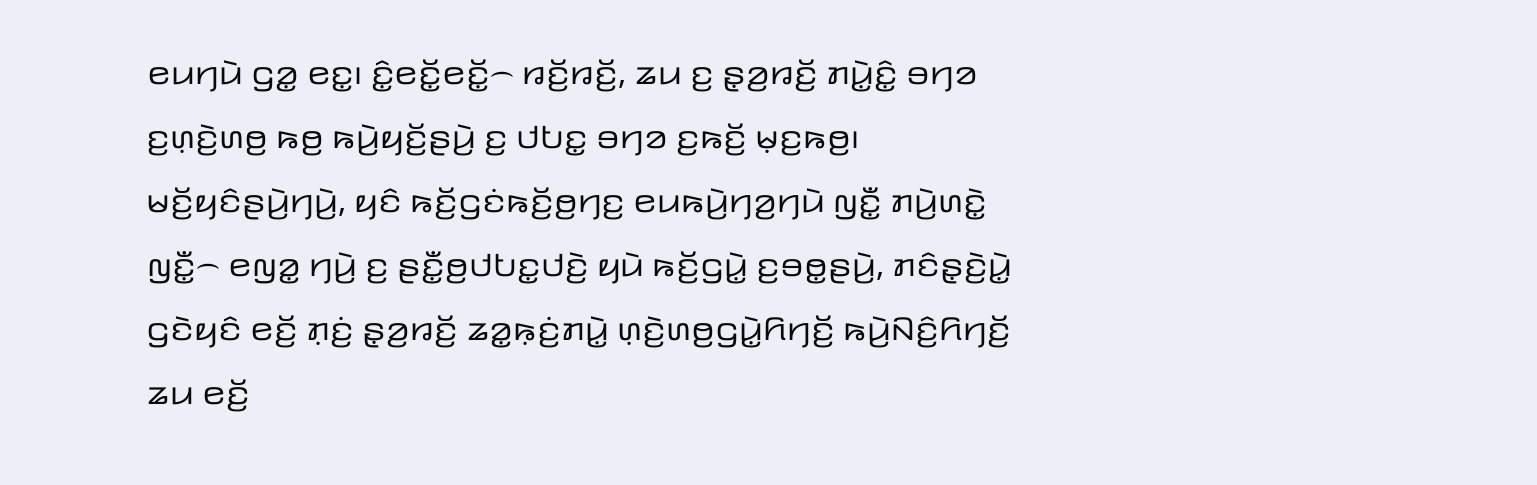ꤕꤣꤚꤣꤧ ꤞꤤ꤭ ꤕꤢ꤭꤯ ꤢꤨ꤭ꤕꤢꤩ꤭ꤕꤢꤩ꤭꤮ ꤙꤢꤩ꤬ꤙꤢꤩ꤬, ꤘꤣ ꤢ꤬ ꤔ꤫ꤤ꤬ꤙꤢꤩ꤬ ꤊꤣꤧ꤭ꤢꤨ꤭ ꤋꤚꤤ ꤢ꤬ꤛ꤫ꤢꤧ꤬ꤛꤥ꤬ ꤒꤥ꤬ ꤒꤣꤧ꤬ꤟꤢꤩ꤬ꤔꤣꤧ꤬ ꤢ꤬ ꤓꤝꤢ꤭ ꤋꤚꤤ ꤢ꤬ꤒꤢꤩ꤬ ꤗ꤫ꤢ꤬ꤒꤥ꤬꤯
ꤗꤢꤩ꤬ꤟꤢꤨꤔꤣꤧ꤬ꤚꤣꤧ꤬, ꤟꤢꤨ ꤒꤢꤩ꤬ꤞꤢꤦꤒꤢꤩ꤬ꤥ꤬ꤚꤢ꤬ ꤕꤣꤒꤣꤧ꤬ꤚꤤ꤬ꤚꤣꤧ ꤜꤢꤪ꤭ ꤊꤣꤧ꤬ꤛꤢꤧ꤭ ꤜꤢꤪ꤭꤮ ꤕꤜꤤ꤭ ꤚꤣꤧ꤬ ꤢ꤬ ꤔꤢꤪ꤭ꤥ꤬ꤓꤝꤢ꤭ꤓꤢꤧ꤬ ꤟꤣꤧ ꤒꤢꤩ꤬ꤞꤣꤧ꤭ ꤢ꤬ꤋꤥ꤭ꤔꤣꤧ꤬, ꤊꤢꤨꤔ꤫ꤢꤧ꤬ꤣꤧ꤭ ꤞꤢꤧꤟꤢꤨ ꤕꤢꤩ꤬ ꤊ꤫ꤢꤦ꤬ ꤔ꤫ꤤ꤬ꤙꤢꤩ꤬ ꤘꤤ꤭ꤒ꤫ꤢꤦ꤬ꤊꤣꤧ꤭ ꤛ꤫ꤢꤧ꤬ꤛꤥ꤬ꤞꤣꤧ꤭ꤖꤚꤢꤩ꤬ ꤒꤣꤧ꤬ꤡꤢꤨ꤬ꤖꤚꤢꤩ꤬ ꤘꤣ ꤕꤢꤩ꤬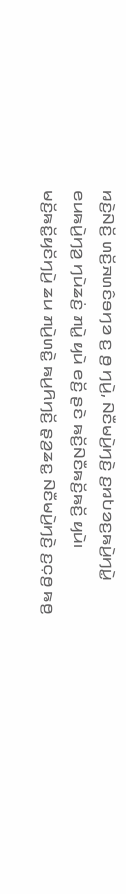ꤙꤢꤧ꤬ꤡꤢꤩ꤬ ꤛꤢꤩ꤬ꤏꤛꤢꤨꤋꤚꤤ ꤢ꤬ ꤥ꤬ ꤚꤣꤧ꤬, ꤡꤢꤪꤗꤣꤧ꤬ꤚꤢꤧ꤬ ꤢ꤬ꤙꤝꤤꤢ꤬ꤒꤣꤧ꤬ꤚꤣꤧ꤭ ꤕꤣꤒꤣꤧ꤬ꤚꤤ꤬ ꤚꤣꤧꤘꤢꤦ꤬ ꤊꤣꤧ꤭ ꤟꤣꤧ ꤕꤢꤩ꤬ ꤔꤢꤧ ꤒꤢꤩ꤬ꤡꤢꤪꤒꤢꤩ꤬ꤒꤢꤩ꤬ ꤟꤣꤧ꤯
ꤗꤢꤩ꤬ꤒꤢꤩ꤭ꤟꤢꤩꤚꤣꤧ꤬ ꤘꤣ ꤊꤣꤧ꤬ꤛꤢꤧ꤭ ꤒꤣ꤬ꤖꤚꤢꤩ꤬ ꤔ꤫ꤤ꤬ꤘꤢ꤭ ꤡꤢꤪꤗꤣꤧ꤬ꤚꤢꤧ꤬ ꤢ꤬ꤍ꤫ꤥ꤬ ꤒꤥ꤬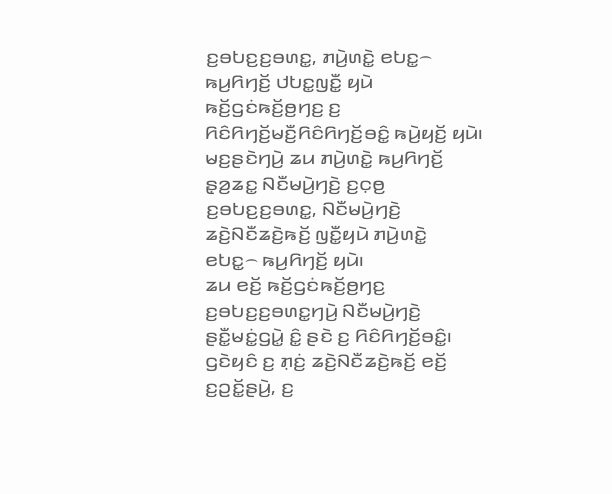ꤢ꤬ꤋꤝꤢ꤬ꤢ꤬ꤋꤛꤢ꤭, ꤊꤣꤧ꤬ꤛꤢꤧ꤭ ꤕꤝꤢ꤭꤮ ꤒꤣ꤬ꤖꤚꤢꤩ꤬ ꤓꤝꤢ꤭ꤜꤢꤪ꤭ ꤟꤣꤧ ꤒꤢꤩ꤬ꤞꤢꤦꤒꤢꤩ꤬ꤥ꤬ꤚꤢ꤬ ꤢ꤬ ꤖꤢꤨꤖꤚꤢꤩ꤬ꤗꤢꤪ꤬ꤖꤢꤨꤖꤚꤢꤩ꤬ꤋꤢꤨ꤭ ꤒꤣꤧ꤬ꤟꤢꤩ꤬ ꤟꤣꤧ꤯ ꤗꤢ꤬ꤔꤢꤧꤚꤣꤧ꤬ ꤘꤣ ꤊꤣꤧ꤬ꤛꤢꤧ꤭ ꤒꤣ꤬ꤖꤚꤢꤩ꤬ ꤔ꤫ꤤ꤬ꤘꤢ꤭ ꤡꤢꤪꤗꤣꤧ꤬ꤚꤢꤧ꤬ ꤢ꤬ꤍ꤫ꤥ꤬ ꤢ꤬ꤋꤝꤢ꤬ꤢ꤬ꤋꤛꤢ꤭, ꤡꤢꤪꤗꤣꤧ꤬ꤚꤢꤧ꤬ ꤘꤢꤧ꤬ꤡꤢꤪꤘꤢꤧ꤬ꤒꤢꤩ꤬ ꤜꤢꤪ꤭ꤟꤣꤧ ꤊꤣꤧ꤬ꤛꤢꤧ꤭ ꤕꤝꤢ꤭꤮ ꤒꤣ꤬ꤖꤚꤢꤩ꤬ ꤟꤣꤧ꤯
ꤘꤣ ꤕꤢꤩ꤬ ꤒꤢꤩ꤬ꤞꤢꤦꤒꤢꤩ꤬ꤥ꤬ꤚꤢ꤬ ꤢ꤬ꤋꤝꤢ꤬ꤢ꤬ꤋꤛꤢ꤭ꤚꤣꤧ꤬ ꤡꤢꤪꤗꤣꤧ꤬ꤚꤢꤧ꤬ ꤔꤢꤪ꤭ꤗꤢꤦ꤭ꤞꤣꤧ꤭ ꤢꤨ꤭ ꤔꤢꤧ ꤢ꤬ ꤖꤢꤨꤖꤚꤢꤩ꤬ꤋꤢꤨ꤭꤯ ꤞꤢꤧꤟꤢꤨ ꤢ꤬ ꤊ꤫ꤢꤦ꤬ ꤘꤢꤧ꤬ꤡꤢꤪꤘꤢꤧ꤬ꤒꤢꤩ꤬ ꤕꤢꤩ꤬ ꤢ꤬ꤑꤢꤩ꤭ꤔꤣꤧ꤬, ꤢ꤬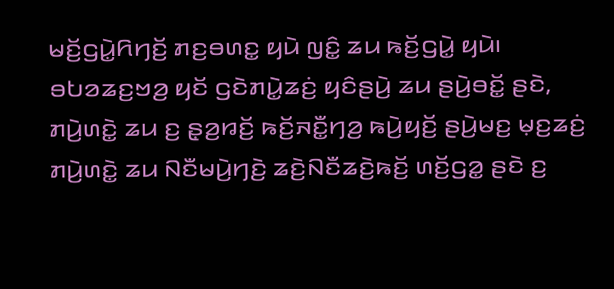ꤗꤢꤩ꤬ꤞꤣꤧ꤭ꤖꤚꤢꤩ꤬ ꤊꤢ꤬ꤋꤛꤢ꤭ ꤟꤣꤧ ꤜꤢꤨ꤭ ꤘꤣ ꤒꤢꤩ꤬ꤞꤣꤧ꤭ ꤟꤣꤧ꤯
ꤋꤝꤤꤘꤢ꤬ꤠꤤ꤬ ꤟꤢꤩ ꤞꤢꤧꤊꤣꤧ꤭ꤘꤢꤦ꤬ ꤟꤢꤨꤔꤣꤧ꤬ ꤘꤣ ꤔꤣꤧ꤬ꤋꤢꤩ꤭ ꤔꤢꤧ, ꤊꤣꤧ꤬ꤛꤢꤧ꤭ ꤘꤣ ꤢ꤬ ꤔ꤫ꤤ꤬ꤙꤢꤩ꤬ ꤒꤢꤩ꤬ꤏꤢꤪ꤭ꤚꤤ꤬ ꤒꤣꤧ꤬ꤟꤢꤩ꤬ ꤔꤣꤧ꤬ꤗꤢ꤬ ꤗ꤫ꤢ꤬ꤘꤢꤦ꤬ ꤊꤣꤧ꤬ꤛꤢꤧ꤭ ꤘꤣ ꤡꤢꤪꤗꤣꤧ꤬ꤚꤢꤧ꤬ ꤘꤢꤧ꤬ꤡꤢꤪꤘꤢꤧ꤬ꤒꤢꤩ꤬ ꤛꤢꤩ꤬ꤞꤤ꤭ ꤔꤢꤧ ꤢ꤬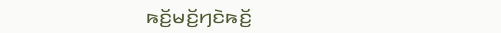ꤒꤢꤩ꤬ꤗꤢꤩ꤬ꤚꤢꤧꤒꤢꤩ꤬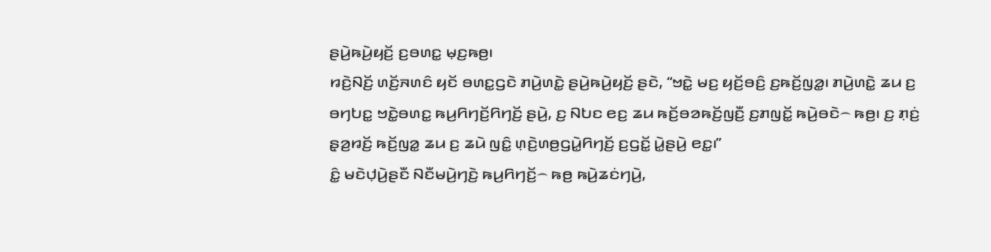ꤔꤣꤧ꤬ꤒꤣꤧ꤬ꤟꤢꤩ꤬ ꤢ꤬ꤋꤛꤢ꤭ ꤗ꤫ꤢ꤬ꤒꤥ꤬꤯
ꤙꤢꤧ꤬ꤡꤢꤩ꤬ ꤛꤢꤩ꤬ꤏꤛꤢꤨ ꤟꤢꤩ ꤋꤛꤢ꤭ꤞꤢꤧ ꤊꤣꤧ꤬ꤛꤢꤧ꤭ ꤔꤣꤧ꤬ꤒꤣꤧ꤬ꤟꤢꤩ꤬ ꤔꤢꤧ, “ꤠꤢꤧ꤭ ꤗꤢ꤬ ꤟꤢꤩ꤬ꤋꤢꤨ꤬ ꤢ꤬ꤒꤢꤩ꤬ꤜꤤ꤭꤯ ꤊꤣꤧ꤬ꤛꤢꤧ꤭ ꤘꤣ ꤢ꤬ ꤋꤚꤝꤢ꤭ ꤠꤢꤧ꤭ꤋꤛꤢ꤭ ꤒꤣ꤬ꤖꤚꤢꤩ꤬ꤖꤚꤢꤩ꤬ ꤔꤣꤧ꤬, ꤢ꤬ ꤡꤝꤢ ꤕꤢ꤬ ꤘꤣ ꤒꤢꤩ꤬ꤋꤤꤒꤢꤩ꤬ꤜꤢꤪ꤬ ꤢ꤬ꤊꤜꤢꤩ꤭ ꤒꤣꤧ꤬ꤋꤢꤧ꤮ ꤒꤥ꤬꤯ ꤢ꤬ ꤊ꤫ꤢꤦ꤬ ꤔ꤫ꤤ꤬ꤙꤢꤩ꤬ ꤒꤢꤩ꤬ꤜꤤ꤭ ꤘꤣ ꤢ꤬ ꤘꤣꤧ ꤜꤢꤨ꤭ ꤛ꤫ꤢꤧ꤬ꤛꤥ꤬ꤞꤣꤧ꤭ꤖꤚꤢꤩ꤬ ꤢ꤬ꤞꤢꤩ꤭ ꤣꤧ꤭ꤔꤣꤧ꤬ ꤕꤢ꤭꤯”
ꤢꤨ꤭ ꤗꤢꤧꤓ꤫ꤣꤧ꤬ꤔꤢꤪ ꤡꤢꤪꤗꤣꤧ꤬ꤚꤢꤧ꤬ ꤒꤣ꤬ꤖꤚꤢꤩ꤬꤮ ꤒꤥ꤬ ꤒꤣꤧ꤬ꤘꤢꤦꤚꤣꤧ꤬,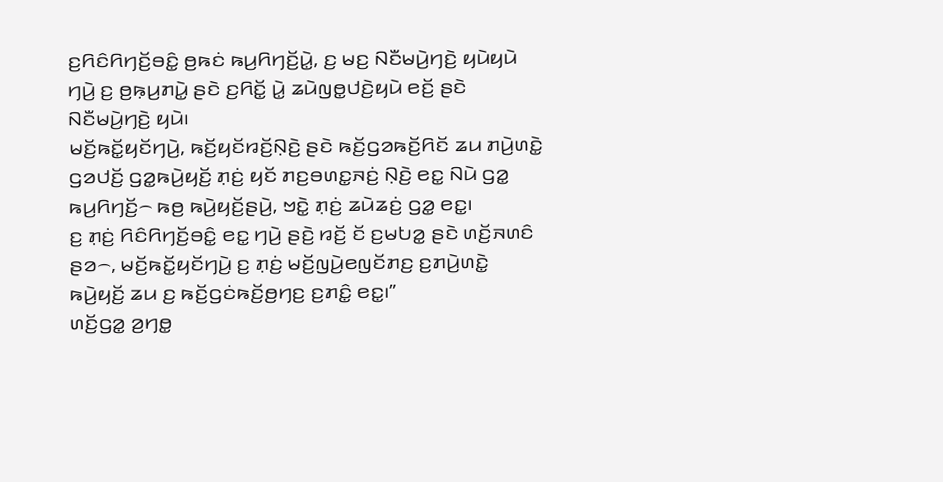ꤢ꤬ꤖꤢꤨꤖꤚꤢꤩ꤬ꤋꤢꤨ꤭ ꤥ꤬ꤒꤢꤦ ꤒꤣ꤬ꤖꤚꤢꤩ꤬ꤣꤧ꤭, ꤢ꤬ ꤗꤢ꤬ ꤡꤢꤪꤗꤣꤧ꤬ꤚꤢꤧ꤬ ꤟꤣꤧꤟꤣꤧ ꤚꤣꤧ꤬ ꤢ꤬ ꤥ꤬ꤒ꤫ꤣ꤬ꤊꤣꤧ꤭ ꤔꤢꤧ ꤢ꤬ꤖꤢꤩ꤭ ꤣꤧ꤭ ꤘꤣꤧꤜꤥ꤭ꤓꤢꤧ꤬ꤟꤣꤧ ꤕꤢꤩ꤬ ꤔꤢꤧ ꤡꤢꤪꤗꤣꤧ꤬ꤚꤢꤧ꤬ ꤟꤣꤧ꤯
ꤗꤢꤩ꤬ꤒꤢꤩ꤭ꤟꤢꤩꤚꤣꤧ꤬, ꤒꤢꤩ꤬ꤟꤢꤩꤙꤢꤩ꤬ꤡ꤫ꤢꤧ꤬ ꤔꤢꤧ ꤒꤢꤩ꤬ꤞꤤꤒꤢꤩ꤬ꤖꤢꤩ ꤘꤣ ꤊꤣꤧ꤬ꤛꤢꤧ꤭ ꤞꤤꤓꤢꤩ꤬ ꤞꤤ꤭ꤒꤣꤧ꤬ꤟꤢꤩ꤬ ꤊ꤫ꤢꤦ꤬ ꤟꤢꤩ ꤊꤢ꤬ꤋꤛꤢ꤭ꤏꤢꤦ꤬ ꤡ꤫ꤢꤧ꤬ ꤕꤢ꤭ ꤡꤣꤧ ꤞꤤ꤭ ꤒꤣ꤬ꤖꤚꤢꤩ꤬꤮ ꤒꤥ꤬ ꤒꤣꤧ꤬ꤟꤢꤩ꤬ꤔꤣꤧ꤬, ꤠꤢꤧ꤭ ꤊ꤫ꤢꤦ꤬ ꤘꤣꤧꤘꤢꤦ꤬ ꤞꤤ꤭ ꤕꤢ꤭꤯
ꤢ꤬ ꤊ꤫ꤢꤦ꤬ ꤖꤢꤨꤖꤚꤢꤩ꤬ꤋꤢꤨ꤭ ꤕꤢ꤭ ꤚꤣꤧ꤬ ꤔꤢꤧ꤬ ꤙꤢꤩ꤬ ꤢꤩ ꤢ꤬ꤗꤝꤤ꤭ ꤔꤢꤧ ꤛꤢꤩ꤬ꤏꤛꤢꤨ ꤔꤤ꤮, ꤗꤢꤩ꤬ꤒꤢꤩ꤭ꤟꤢꤩꤚꤣꤧ꤬ ꤢ꤬ ꤊ꤫ꤢꤦ꤬ ꤗꤢꤩ꤬ꤜꤣꤧ꤬ꤕꤜꤢꤩꤊꤢ꤬ ꤢ꤬ꤊꤣꤧ꤬ꤛꤢꤧ꤭ ꤒꤣꤧ꤬ꤟꤢꤩ꤬ ꤘꤣ ꤢ꤬ ꤒꤢꤩ꤬ꤞꤢꤦꤒꤢꤩ꤬ꤥ꤬ꤚꤢ꤬ ꤢ꤬ꤊꤢꤨ꤭ ꤕꤢ꤭꤯”
ꤛꤢꤩ꤬ꤞꤤ꤭ ꤤ꤬ꤚꤥ꤭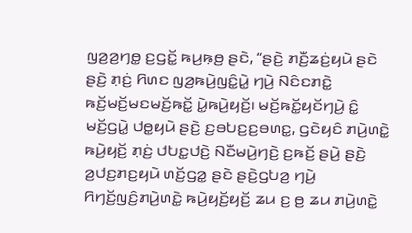ꤜꤤ꤬ꤤ꤬ꤚꤥ꤭ ꤢ꤬ꤞꤢꤩ꤭ ꤒꤣ꤬ꤒ꤫ꤥ꤬ ꤔꤢꤧ, “ꤔꤢꤧ꤬ ꤊꤢꤪ꤬ꤘꤢꤦ꤬ꤟꤣꤧ ꤔꤢꤧ ꤔꤢꤧ꤬ ꤊ꤫ꤢꤦ꤬ ꤖꤛꤢ ꤜꤤ꤬ꤒꤣꤧ꤬ꤜꤢꤨ꤭ꤣꤧ꤭ ꤚꤣꤧ꤬ ꤡꤢꤨꤢꤊꤢꤧ꤭ ꤒꤢꤩ꤬ꤗꤢꤩ꤬ꤗꤢꤗꤢꤩ꤬ꤒꤢꤩ꤭ ꤣꤧ꤭ꤒꤣꤧ꤬ꤟꤢꤩ꤬꤯ ꤗꤢꤩ꤬ꤒꤢꤩ꤭ꤟꤢꤩꤚꤣꤧ꤬ ꤢꤨ꤭ ꤗꤢꤩ꤬ꤞꤣꤧ꤭ ꤓꤥ꤭ꤟꤣꤧ ꤔꤢꤧ꤬ ꤢ꤬ꤋꤝꤢ꤬ꤢ꤬ꤋꤛꤢ꤭, ꤞꤢꤧꤟꤢꤨ ꤊꤣꤧ꤬ꤛꤢꤧ꤭ ꤒꤣꤧ꤬ꤟꤢꤩ꤬ ꤊ꤫ꤢꤦ꤬ ꤓꤝꤢ꤭ꤓꤢꤧ꤬ ꤡꤢꤪꤗꤣꤧ꤬ꤚꤢꤧ꤬ ꤢ꤬ꤒꤢꤩ꤬ ꤔꤣꤧ꤬ ꤔꤢꤧ꤬ ꤤ꤬ꤓꤢ꤬ꤊꤢ꤬ꤟꤣꤧ ꤛꤢꤩ꤬ꤞꤤ꤭ ꤔꤢꤧ ꤔꤢꤧ꤬ꤞꤝꤤ꤬ ꤚꤣꤧ꤬ ꤖꤚꤢꤩ꤬ꤜꤢꤨ꤬ꤊꤣꤧ꤬ꤛꤢꤧ꤭ ꤒꤣꤧ꤬ꤟꤢꤩ꤬ꤟꤢꤩ꤬ ꤘꤣ ꤢ꤬ ꤥ꤬ ꤘꤣ ꤊꤣꤧ꤬ꤛꤢꤧ꤭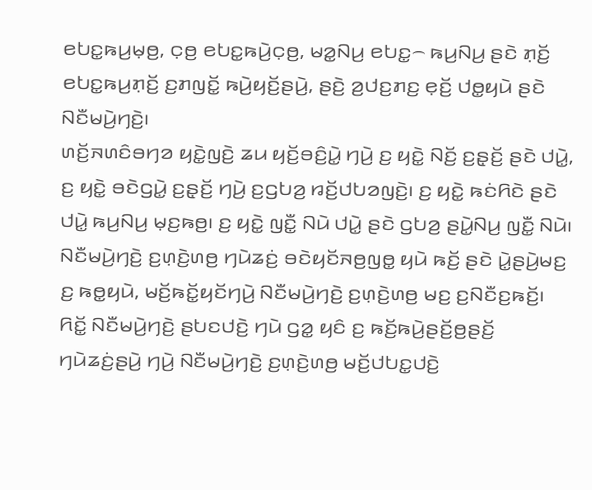ꤕꤝꤢ꤭ꤒꤣ꤬ꤗ꤫ꤥ꤬, ꤍ꤫ꤥ꤬ ꤕꤝꤢ꤭ꤒꤣꤧ꤬ꤍ꤫ꤥ꤬, ꤗꤤ꤭ꤡꤣ꤬ ꤕꤝꤢ꤭꤮ ꤒꤣ꤬ꤡꤣ꤬ ꤔꤢꤧ ꤊ꤫ꤢꤩ꤬ ꤕꤝꤢ꤭ꤒꤣ꤬ꤊ꤫ꤢꤩ꤬ ꤢ꤬ꤊꤜꤢꤩ꤭ ꤒꤣꤧ꤬ꤟꤢꤩ꤬ꤔꤣꤧ꤬, ꤔꤢꤧ꤬ ꤤ꤬ꤓꤢ꤬ꤊꤢ꤬ ꤕ꤫ꤢꤩ꤬ ꤓꤥ꤭ꤟꤣꤧ ꤔꤢꤧ ꤡꤢꤪꤗꤣꤧ꤬ꤚꤢꤧ꤬꤯
ꤛꤢꤩ꤬ꤏꤛꤢꤨꤋꤚꤤ ꤟꤢꤧ꤭ꤜꤢꤧ꤬ ꤘꤣ ꤟꤢꤩ꤬ꤋꤢꤨ꤬ꤣꤧ꤭ ꤚꤣꤧ꤬ ꤢ꤬ ꤟꤢꤧ꤭ ꤡꤢꤩ꤬ ꤢ꤬ꤔ꤫ꤢꤩ꤬ ꤔꤢꤧ ꤓꤣꤧ꤭, ꤢ꤬ ꤟꤢꤧ꤭ ꤋꤢꤧꤞꤣꤧ꤭ ꤢ꤬ꤔ꤫ꤢꤩ꤬ ꤚꤣꤧ꤬ ꤢ꤬ꤞꤝꤤ꤬ ꤙꤢꤩ꤬ꤓꤝꤤꤜꤢꤧ꤬꤯ ꤢ꤬ ꤟꤢꤧ꤭ ꤒꤢꤦꤖꤢꤧ ꤔꤢꤧ ꤓꤣꤧ꤭ ꤒꤣ꤬ꤡꤣ꤬ ꤗ꤫ꤢ꤬ꤒꤥ꤬꤯ ꤢ꤬ ꤟꤢꤧ꤭ ꤜꤢꤪ꤭ ꤡꤣꤧ ꤓꤣꤧ꤭ ꤔꤢꤧ ꤞꤝꤤ꤬ ꤔꤣꤧ꤭ꤡꤣ꤬ ꤜꤢꤪ꤭ ꤡꤣꤧ꤯ ꤡꤢꤪꤗꤣꤧ꤬ꤚꤢꤧ꤬ ꤢ꤬ꤛ꤫ꤢꤧ꤬ꤛꤥ꤬ ꤚꤣꤧꤘꤢꤦ꤬ ꤋꤢꤧꤟꤢꤩꤏꤥ꤬ꤜꤥ꤭ ꤟꤣꤧ ꤒꤢꤩ꤬ ꤔꤢꤧ ꤣꤧ꤭ꤔꤣꤧ꤬ꤗꤢ꤬ ꤢ꤬ ꤒꤥ꤭ꤟꤣꤧ, ꤗꤢꤩ꤬ꤒꤢꤩ꤭ꤟꤢꤩꤚꤣꤧ꤬ ꤡꤢꤪꤗꤣꤧ꤬ꤚꤢꤧ꤬ ꤢ꤬ꤛ꤫ꤢꤧ꤬ꤛꤥ꤬ ꤗꤢ꤬ ꤢ꤬ꤡꤢꤪꤢ꤬ꤒꤢꤩ꤬꤯
ꤖꤢꤩ꤭ ꤡꤢꤪꤗꤣꤧ꤬ꤚꤢꤧ꤬ ꤔꤝꤢꤓꤢꤧ꤬ ꤚꤣꤧ ꤞꤤ꤭ ꤟꤢꤨ ꤢ꤬ ꤒꤢꤩ꤬ꤒꤣꤧ꤬ꤔꤢꤩ꤬ꤥ꤬ꤔꤢꤩ꤬ ꤚꤣꤧꤘꤢꤦ꤬ꤔꤣꤧ꤬ ꤚꤣꤧ꤬ ꤡꤢꤪꤗꤣꤧ꤬ꤚꤢꤧ꤬ ꤢ꤬ꤛ꤫ꤢꤧ꤬ꤛꤥ꤬ ꤗꤢꤩ꤬ꤓꤝꤢ꤭ꤓꤢꤧ꤬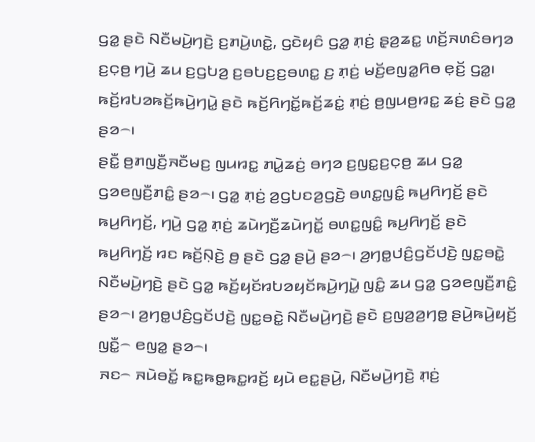ꤞꤤ꤭ ꤔꤢꤧ ꤡꤢꤪꤗꤣꤧ꤬ꤚꤢꤧ꤬ ꤢ꤬ꤊꤣꤧ꤬ꤛꤢꤧ꤭, ꤞꤢꤧꤟꤢꤨ ꤞꤤ꤭ ꤊ꤫ꤢꤦ꤬ ꤔ꤫ꤤ꤬ꤘꤢ꤭ ꤛꤢꤩ꤬ꤏꤛꤢꤨꤋꤚꤤ ꤢ꤬ꤍ꤫ꤥ꤬ ꤚꤣꤧ꤬ ꤘꤣ ꤢ꤬ꤞꤝꤤ꤬ ꤢ꤬ꤋꤝꤢ꤬ꤢ꤬ꤋꤛꤢ꤭ ꤢ꤬ ꤊ꤫ꤢꤦ꤬ ꤗꤢꤩ꤬ꤕꤜꤤ꤭ꤖꤥ ꤕ꤫ꤢꤩ꤬ ꤞꤤ꤭꤯ ꤒꤢꤩ꤬ꤙꤝꤤꤒꤢꤩ꤬ꤒꤣꤧ꤬ꤚꤣꤧ꤭ ꤔꤢꤧ ꤒꤢꤩ꤬ꤖꤚꤢꤩ꤭ꤒꤢꤩ꤬ꤘꤢꤦ꤭ ꤊ꤫ꤢꤦ꤬ ꤥ꤬ꤜꤣꤥ꤬ꤙꤢ꤭ ꤘꤢꤦ꤬ ꤔꤢꤧ ꤞꤤ꤭ ꤔꤤ꤮꤯
ꤔꤢꤪ꤭ ꤥ꤬ꤊꤜꤢꤪ꤬ꤏꤢꤪꤗꤢ꤬ ꤜꤣꤙꤢ꤭ ꤊꤣꤧ꤭ꤘꤢꤦ꤬ ꤋꤚꤤ ꤢ꤬ꤜꤢ꤭ꤢ꤬ꤍ꤫ꤥ꤬ ꤘꤣ ꤞꤤ꤭ ꤞꤤꤕꤜꤢꤪ꤬ꤊꤢꤨ꤭ ꤔꤤ꤮꤯ ꤞꤤ꤭ ꤊ꤫ꤢꤦ꤬ ꤤ꤬ꤞꤝꤢꤤ꤬ꤞꤢꤧ꤬ ꤋꤛꤢ꤭ꤜꤢꤨ꤭ ꤒꤣ꤬ꤖꤚꤢꤩ꤬ ꤔꤢꤧ ꤒꤣ꤬ꤖꤚꤢꤩ꤬, ꤚꤣꤧ꤬ ꤞꤤ꤭ ꤊ꤫ꤢꤦ꤬ ꤘꤣꤧꤚꤢꤪ꤬ꤘꤣꤧꤚꤢꤩ꤭ ꤋꤛꤢ꤭ꤜꤢꤨ꤭ ꤒꤣ꤬ꤖꤚꤢꤩ꤬ ꤔꤢꤧ ꤒꤣ꤬ꤖꤚꤢꤩ꤬ ꤙꤢ ꤒꤢꤩ꤬ꤡ꤫ꤢꤧ꤬ ꤥ꤬ ꤔꤢꤧ ꤞꤤ꤭ ꤔꤣꤧ꤬ ꤔꤤ꤮꤯ ꤤ꤬ꤚꤥ꤭ꤓꤢꤨ꤬ꤞꤢꤩꤓꤢꤧ꤬ ꤜꤢ꤭ꤋꤢꤧ꤭ ꤡꤢꤪꤗꤣꤧ꤬ꤚꤢꤧ꤬ ꤔꤢꤧ ꤞꤤ꤭ ꤒꤢꤩ꤬ꤟꤢꤩꤙꤝꤤꤟꤢꤩꤒꤣꤧ꤬ꤚꤣꤧ꤭ ꤜꤢꤨ꤭ ꤘꤣ ꤞꤤ꤭ ꤞꤤꤕꤜꤢꤪ꤬ꤊꤢꤨ꤭ ꤔꤤ꤮꤯ ꤤ꤬ꤚꤥ꤭ꤓꤢꤨ꤬ꤞꤢꤩꤓꤢꤧ꤬ ꤜꤢ꤭ꤋꤢꤧ꤭ ꤡꤢꤪꤗꤣꤧ꤬ꤚꤢꤧ꤬ ꤔꤢꤧ ꤢ꤬ꤜꤤ꤬ꤤ꤬ꤚꤥ꤭ ꤔꤣꤧ꤬ꤒꤣꤧ꤬ꤟꤢꤩ꤬ ꤜꤢꤪ꤭꤮ ꤕꤜꤤ꤭ ꤔꤤ꤮꤯
ꤏꤢ꤮ ꤏꤣꤧꤋꤢꤩ꤭ ꤒꤢ꤭ꤒꤥ꤭ꤒꤢ꤭ꤙꤢꤩ꤬ ꤟꤣꤧ ꤕꤢ꤭ꤔꤣꤧ꤬, ꤡꤢꤪꤗꤣꤧ꤬ꤚꤢꤧ꤬ ꤊ꤫ꤢꤦ꤬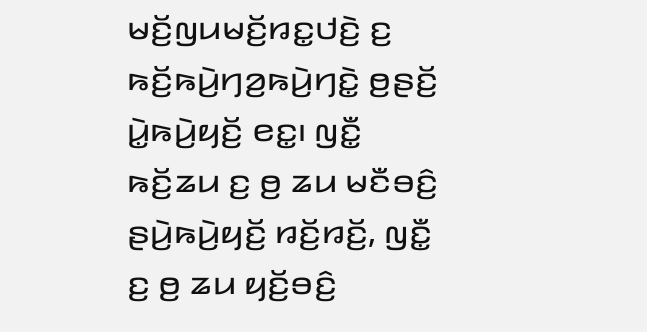ꤗꤢꤩ꤬ꤜꤣꤗꤢꤩ꤬ꤙꤢ꤭ꤓꤢꤧ꤬ ꤢ꤬ ꤒꤢꤩ꤬ꤒꤣꤧ꤬ꤚꤤ꤬ꤒꤣꤧ꤬ꤚꤢꤧ꤭ ꤥ꤬ꤔꤢꤩ꤬ ꤣꤧ꤭ꤒꤣꤧ꤬ꤟꤢꤩ꤬ ꤕꤢ꤭꤯ ꤜꤢꤪ꤭ ꤒꤢꤩ꤬ꤘꤣ ꤢ꤬ ꤥ꤬ ꤘꤣ ꤗꤢꤪꤋꤢꤨ꤬ ꤔꤣꤧ꤬ꤒꤣꤧ꤬ꤟꤢꤩ꤬ ꤙꤢꤩ꤬ꤙꤢꤩ꤬, ꤜꤢꤪ꤭ ꤢ꤬ ꤥ꤬ ꤘꤣ ꤟꤢꤩ꤬ꤋꤢꤨ꤬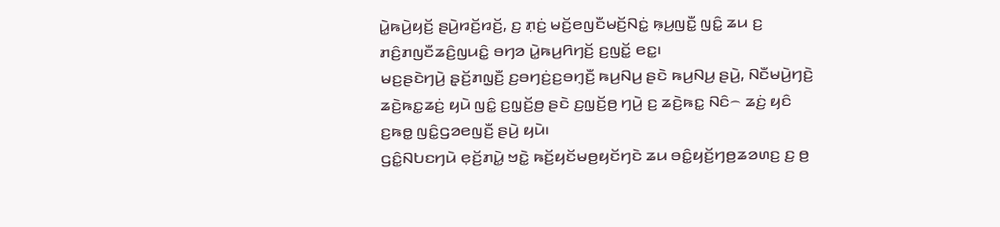ꤣꤧ꤭ꤒꤣꤧ꤬ꤟꤢꤩ꤬ ꤔꤣꤧ꤬ꤙꤢꤩ꤬ꤙꤢꤩ꤬, ꤢ꤬ ꤊ꤫ꤢꤦ꤬ ꤗꤢꤩ꤬ꤕꤜꤢꤪꤗꤢꤩ꤬ꤡꤢꤦ꤭ ꤒ꤫ꤣ꤬ꤜꤢꤪ꤭ ꤜꤢꤨ꤭ ꤘꤣ ꤢ꤬ ꤊꤢꤨ꤬ꤊꤜꤢꤪꤘꤢꤨ꤬ꤜꤣꤢꤨ꤭ ꤋꤚꤤ ꤣꤧ꤭ꤒꤣ꤬ꤖꤚꤢꤩ꤬ ꤢ꤬ꤜꤢꤩ꤭ ꤕꤢ꤭꤯
ꤗꤢ꤬ꤔꤢꤧꤚꤣꤧ꤬ ꤔ꤫ꤢꤩ꤬ꤊꤜ꤫ꤢꤪ꤬ ꤢ꤬ꤋꤚꤢꤦ꤬ꤢ꤬ꤋꤚ꤫ꤢꤪ꤬ ꤒꤣ꤬ꤡꤣ꤬ ꤔꤢꤧ ꤒꤣ꤬ꤡꤣ꤬ ꤔꤣꤧ꤬, ꤡꤢꤪꤗꤣꤧ꤬ꤚꤢꤧ꤬ ꤘꤢꤧ꤬ꤒꤢ꤭ꤘꤢꤦ꤬ ꤟꤣꤧ ꤜꤢꤨ꤭ ꤢ꤬ꤜ꤫ꤢꤩ꤬ꤥ꤬ ꤔꤢꤧ ꤢ꤬ꤜ꤫ꤢꤩ꤬ꤥ꤬ ꤚꤣꤧ꤬ ꤢ꤬ ꤘꤢꤧ꤬ꤒꤢ꤭ ꤡꤢꤨ꤮ ꤘꤢꤦ꤬ ꤟꤢꤨ ꤢ꤬ꤒꤥ꤭ ꤜꤢꤨ꤭ꤞꤤꤕꤜꤢꤪ꤬ ꤔꤣꤧ꤬ ꤟꤣꤧ꤯
ꤞꤢꤨ꤭ꤡꤝꤢꤚꤣꤧ ꤕ꤫ꤢꤩ꤬ꤊꤣꤧ꤭ ꤠꤢꤧ꤭ ꤒꤢꤩ꤬ꤟꤢꤩꤗꤥ꤬ꤟꤢꤩꤚꤢꤧ ꤘꤣ ꤋꤢꤨ꤭ꤟꤢꤩ꤬ꤚꤥ꤬ꤘꤤꤛꤢ꤬ ꤢ꤬ ꤥ꤬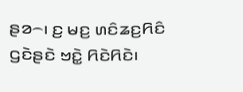ꤔꤤ꤮꤯ ꤢ꤬ ꤗꤢ꤬ ꤛꤢꤨꤘꤢ꤬ꤖꤢꤨ ꤞꤢꤧꤔꤢꤧ ꤠꤢꤧ꤭ ꤖꤢꤧꤖꤢꤧ꤯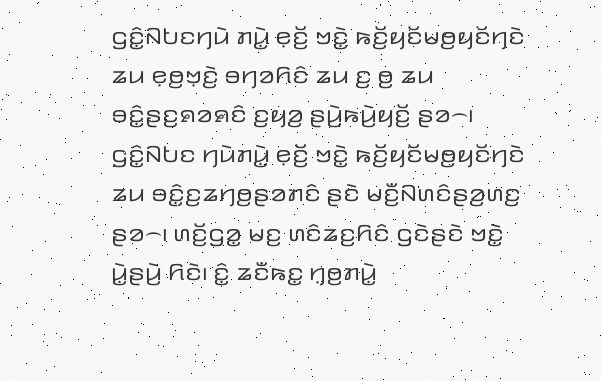ꤞꤢꤨ꤭ꤡꤝꤢꤚꤣꤧ ꤊꤣꤧ꤭ ꤕ꤫ꤢꤩ꤬ ꤠꤢꤧ꤭ ꤒꤢꤩ꤬ꤟꤢꤩꤗꤥ꤬ꤟꤢꤩꤚꤢꤧ ꤘꤣ ꤕ꤫ꤥ꤬ꤠ꤫ꤢꤧ꤬ ꤋꤚꤤꤖꤢꤨ ꤘꤣ ꤢ꤬ ꤥ꤬ ꤘꤣ ꤋꤢꤨ꤭ꤔꤢ꤬ꤎꤤꤎꤢꤨ ꤢ꤬ꤟꤤ꤬ ꤔꤣꤧ꤬ꤒꤣꤧ꤬ꤟꤢꤩ꤬ ꤔꤤ꤮꤯
ꤞꤢꤨ꤭ꤡꤝꤢ ꤚꤣꤧꤊꤣꤧ꤭ ꤕ꤫ꤢꤩ꤬ ꤠꤢꤧ꤭ ꤒꤢꤩ꤬ꤟꤢꤩꤗꤥ꤬ꤟꤢꤩꤚꤢꤧ ꤘꤣ ꤋꤢꤨ꤭ꤢ꤬ꤘꤚꤥ꤬ꤔꤤꤊꤢꤨ ꤔꤢꤧ ꤗꤢꤪ꤬ꤡꤛꤢꤨꤔꤤ꤬ꤛꤢ꤬ ꤔꤤ꤮꤯ ꤛꤢꤩ꤬ꤞꤤ꤭ ꤗꤢ꤬ ꤛꤢꤨꤘꤢ꤬ꤖꤢꤨ ꤞꤢꤧꤔꤢꤧ ꤠꤢꤧ꤭ ꤣꤧ꤭ꤔꤣꤧ꤬ ꤖꤢꤧ꤯ ꤢꤨ꤭ ꤘꤢꤪꤒꤢ꤭ ꤚ꤫ꤥ꤬ꤊꤣꤧ꤭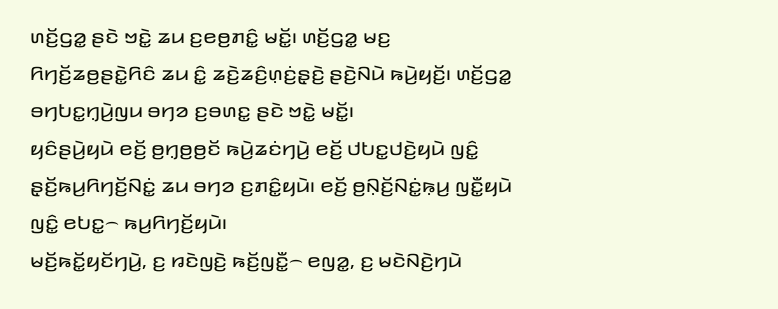ꤛꤢꤩ꤬ꤞꤤ꤭ ꤔꤢꤧ ꤠꤢꤧ꤭ ꤘꤣ ꤢ꤬ꤕꤥ꤬ꤊꤢꤨ꤭ ꤗꤢꤩ꤭꤯ ꤛꤢꤩ꤬ꤞꤤ꤭ ꤗꤢ꤬ ꤖꤚꤢꤩ꤬ꤘꤥ꤬ꤔꤢꤧ꤭ꤖꤢꤨ ꤘꤣ ꤢꤨ꤭ ꤘꤢꤧ꤬ꤘꤢꤨ꤬ꤛ꤫ꤢꤦ꤬ꤔ꤫ꤢꤧ꤬ ꤔꤢꤧ꤬ꤡꤣꤧ ꤒꤣꤧ꤬ꤟꤢꤩ꤬꤯ ꤛꤢꤩ꤬ꤞꤤ꤭ ꤋꤚꤝꤢ꤭ꤚ꤫ꤣꤧ꤬ꤜꤣ ꤋꤚꤤ ꤢ꤬ꤋꤛꤢ꤭ ꤔꤢꤧ ꤠꤢꤧ꤭ ꤗꤢꤩ꤭꤯
ꤟꤢꤨꤔꤣꤧ꤬ꤟꤣꤧ ꤕꤢꤩ꤬ ꤥ꤬ꤚ꤫ꤥ꤬ꤥ꤬ꤢꤩ ꤒꤣꤧ꤬ꤘꤢꤦꤚꤣꤧ꤬ ꤕꤢꤩ꤬ ꤓꤝꤢ꤭ꤓꤢꤧ꤬ꤟꤣꤧ ꤜꤢꤨ꤭ ꤔ꤫ꤢꤩ꤬ꤒꤣ꤬ꤖꤚꤢꤩ꤬ꤡꤢꤦ꤭ ꤘꤣ ꤋꤚꤤ ꤢ꤬ꤊꤢꤨ꤭ꤟꤣꤧ꤯ ꤕꤢꤩ꤬ ꤥ꤬ꤡ꤫ꤢꤩ꤬ꤡꤢꤦ꤭ꤒ꤫ꤣ꤬ ꤜꤢꤪ꤭ꤟꤣꤧ ꤜꤢꤨ꤭ ꤕꤝꤢ꤭꤮ ꤒꤣ꤬ꤖꤚꤢꤩ꤬ꤟꤣꤧ꤯
ꤗꤢꤩ꤬ꤒꤢꤩ꤭ꤟꤢꤩꤚꤣꤧ꤬, ꤢ꤬ ꤙꤢꤧꤜꤢꤧ꤬ ꤒꤢꤩ꤬ꤜꤢꤪ꤭꤮ ꤕꤜꤤ꤭, ꤢ꤬ ꤗꤢꤧꤡꤢꤧ꤬ꤚꤣꤧ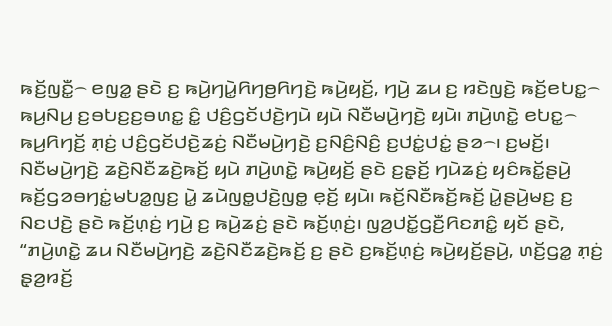ꤒꤢꤩ꤬ꤜꤢꤪ꤭꤮ ꤕꤜꤤ꤭ ꤔꤢꤧ ꤢ꤬ ꤒꤣꤧ꤬ꤚꤣꤧ꤭ꤖꤚꤥ꤬ꤖꤚꤢꤧ꤬ ꤒꤣꤧ꤬ꤟꤢꤩ꤬, ꤚꤣꤧ꤬ ꤘꤣ ꤢ꤬ ꤙꤢꤧꤜꤢꤧ꤬ ꤒꤢꤩ꤬ꤕꤝꤢ꤭꤮ ꤒꤣ꤬ꤡꤣ꤬ ꤢ꤬ꤋꤝꤢ꤬ꤢ꤬ꤋꤛꤢ꤭ ꤢꤨ꤭ ꤓꤢꤨ꤬ꤞꤢꤩꤓꤢꤧ꤬ꤚꤣꤧ ꤟꤣꤧ ꤡꤢꤪꤗꤣꤧ꤬ꤚꤢꤧ꤬ ꤟꤣꤧ꤯ ꤊꤣꤧ꤬ꤛꤢꤧ꤭ ꤕꤝꤢ꤭꤮ ꤒꤣ꤬ꤖꤚꤢꤩ꤬ ꤊ꤫ꤢꤦ꤬ ꤓꤢꤨ꤬ꤞꤢꤩꤓꤢꤧ꤬ꤘꤢꤦ꤬ ꤡꤢꤪꤗꤣꤧ꤬ꤚꤢꤧ꤬ ꤢ꤬ꤡꤢꤨ꤬ꤡꤢꤨ꤬ ꤢ꤬ꤓꤢꤦ꤭ꤓꤢꤦ꤭ ꤔꤤ꤮꤯ ꤢ꤬ꤗꤢꤩ꤬꤯
ꤡꤢꤪꤗꤣꤧ꤬ꤚꤢꤧ꤬ ꤘꤢꤧ꤬ꤡꤢꤪꤘꤢꤧ꤬ꤒꤢꤩ꤬ ꤟꤣꤧ ꤊꤣꤧ꤬ꤛꤢꤧ꤭ ꤒꤣꤧ꤬ꤟꤢꤩ꤬ ꤔꤢꤧ ꤢ꤬ꤔ꤫ꤢꤩ꤬ ꤚꤣꤧꤘꤢꤦ꤬ ꤟꤢꤨꤒꤢꤩ꤭ꤔꤣꤧ꤬ ꤒꤢꤩ꤬ꤞꤤꤋꤚꤢꤦ꤭ꤗꤝꤤ꤭ꤜꤢ꤬ ꤣꤧ꤭ ꤘꤣꤧꤜꤥ꤭ꤓꤢꤧ꤬ꤜꤥ꤭ ꤕ꤫ꤢꤩ꤬ ꤟꤣꤧ꤯ ꤒꤢꤩ꤬ꤡꤢꤪꤒꤢꤩ꤬ꤒꤢꤩ꤬ ꤣꤧ꤭ꤔꤣꤧ꤬ꤗꤢ꤬ ꤢ꤬ ꤡꤢꤓꤢꤧ꤬ ꤔꤢꤧ ꤒꤢꤩ꤬ꤛ꤫ꤢꤦ꤬ ꤚꤣꤧ꤬ ꤢ꤬ ꤒꤣꤧ꤬ꤘꤢꤦ꤬ ꤔꤢꤧ ꤒꤢꤩ꤬ꤛ꤫ꤢꤦ꤬꤯ ꤜꤤ꤬ꤓꤢꤩ꤭ꤞꤢꤪ꤬ꤖꤢꤊꤢꤨ꤭ ꤟꤢꤩ ꤔꤢꤧ, “ꤊꤣꤧ꤬ꤛꤢꤧ꤭ ꤘꤣ ꤡꤢꤪꤗꤣꤧ꤬ꤚꤢꤧ꤬ ꤘꤢꤧ꤬ꤡꤢꤪꤘꤢꤧ꤬ꤒꤢꤩ꤬ ꤢ꤬ ꤔꤢꤧ ꤢ꤬ꤒꤢꤩ꤬ꤛ꤫ꤢꤦ꤬ ꤒꤣꤧ꤬ꤟꤢꤩ꤬ꤔꤣꤧ꤬, ꤛꤢꤩ꤬ꤞꤤ꤭ ꤊ꤫ꤢꤦ꤬ ꤔ꤫ꤤ꤬ꤙꤢꤩ꤬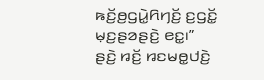ꤒꤢꤩ꤬ꤥ꤬ꤞꤣꤧ꤭ꤖꤚꤢꤩ꤬ ꤢ꤬ꤞꤢꤩ꤭ ꤗ꤫ꤢ꤬ꤔꤤꤔꤢꤧ꤬ ꤕꤢ꤭꤯”
ꤔꤢꤧ꤬ ꤙꤢꤩ꤬ ꤙꤢꤗꤥ꤭ꤓꤢꤧ꤬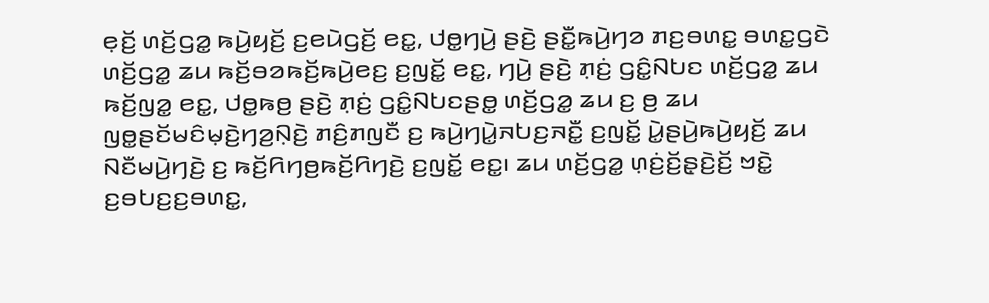ꤕ꤫ꤢꤩ꤬ ꤛꤢꤩ꤬ꤞꤤ꤭ ꤒꤣꤧ꤬ꤟꤢꤩ꤬ ꤢ꤬ꤕꤣꤧꤞꤢꤩ꤬ ꤕꤢ꤭, ꤓꤥ꤭ꤚꤣꤧ꤬ ꤔꤢꤧ꤬ ꤔꤢꤪ꤭ꤒꤣꤧ꤬ꤚꤤ ꤊꤢ꤬ꤋꤛꤢ꤭ ꤋꤛꤢ꤭ꤞꤢꤧ ꤛꤢꤩ꤬ꤞꤤ꤭ ꤘꤣ ꤒꤢꤩ꤬ꤋꤤꤒꤢꤩ꤬ꤒꤣꤧ꤬ꤕꤢ꤬ ꤢ꤬ꤜꤢꤩ꤭ ꤕꤢ꤭, ꤚꤣꤧ꤬ ꤔꤢꤧ꤬ ꤊ꤫ꤢꤦ꤬ ꤞꤢꤨ꤭ꤡꤝꤢ ꤛꤢꤩ꤬ꤞꤤ꤭ ꤘꤣ ꤒꤢꤩ꤬ꤜꤤ꤭ ꤕꤢ꤭, ꤓꤥ꤭ꤒꤥ꤬ ꤔꤢꤧ꤬ ꤊ꤫ꤢꤦ꤬ ꤞꤢꤨ꤭ꤡꤝꤢꤔꤥ꤭ ꤛꤢꤩ꤬ꤞꤤ꤭ ꤘꤣ ꤢ꤬ ꤥ꤬ ꤘꤣ ꤜꤥ꤭ꤔꤢꤩꤗꤢꤨꤗ꤫ꤢꤧ꤬ꤚꤤ꤬ꤡ꤫ꤢꤧ꤬ ꤊꤢꤨ꤬ꤊꤜꤢꤪ ꤢ꤬ ꤒꤣꤧ꤬ꤚꤣꤧ꤭ꤏꤝꤢ꤬ꤏꤢꤪ꤭ ꤢ꤬ꤜꤢꤩ꤭ ꤣꤧ꤭ꤔꤣꤧ꤬ꤒꤣꤧ꤬ꤟꤢꤩ꤬ ꤘꤣ ꤡꤢꤪꤗꤣꤧ꤬ꤚꤢꤧ꤬ ꤢ꤬ ꤒꤢꤩ꤬ꤖꤚꤥ꤬ꤒꤢꤩ꤬ꤖꤚꤢꤧ꤬ ꤢ꤬ꤜꤢꤩ꤭ ꤕꤢ꤭꤯ ꤘꤣ ꤛꤢꤩ꤬ꤞꤤ꤭ ꤛ꤫ꤢꤦ꤬ꤢꤩ꤬ꤔ꤫ꤢꤧ꤬ꤢꤩ꤬ ꤠꤢꤧ꤭ ꤢ꤬ꤋꤝꤢ꤬ꤢ꤬ꤋꤛꤢ꤭,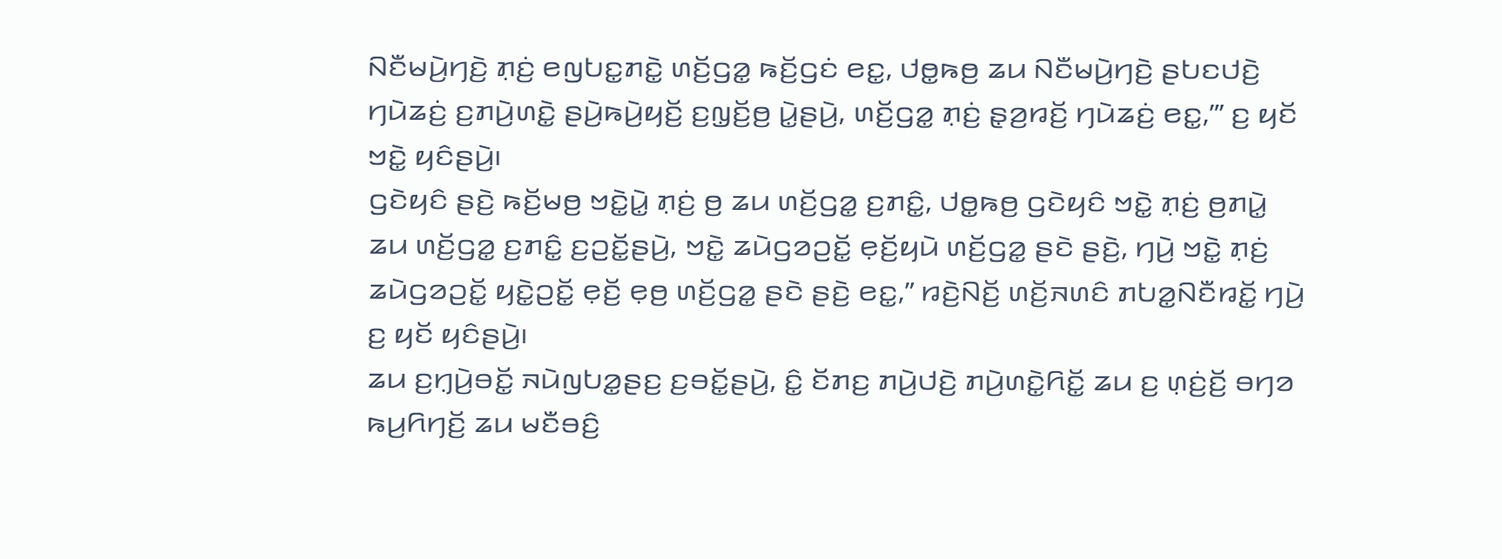ꤡꤢꤪꤗꤣꤧ꤬ꤚꤢꤧ꤬ ꤊ꤫ꤢꤦ꤬ ꤕꤜꤝꤢ꤭ꤊꤢꤧ꤭ ꤛꤢꤩ꤬ꤞꤤ꤭ ꤒꤢꤩ꤬ꤞꤢꤦ ꤕꤢ꤭, ꤓꤥ꤭ꤒꤥ꤬ ꤘꤣ ꤡꤢꤪꤗꤣꤧ꤬ꤚꤢꤧ꤬ ꤔꤝꤢꤓꤢꤧ꤬ ꤚꤣꤧꤘꤢꤦ꤬ ꤢ꤬ꤊꤣꤧ꤬ꤛꤢꤧ꤭ ꤔꤣꤧ꤬ꤒꤣꤧ꤬ꤟꤢꤩ꤬ ꤢ꤬ꤜ꤫ꤢꤩ꤬ꤥ꤬ ꤣꤧ꤭ꤔꤣꤧ꤬, ꤛꤢꤩ꤬ꤞꤤ꤭ ꤊ꤫ꤢꤦ꤬ ꤔ꤫ꤤ꤬ꤙꤢꤩ꤬ ꤚꤣꤧꤘꤢꤦ꤬ ꤕꤢ꤭,’” ꤢ꤬ ꤟꤢꤩ ꤠꤢꤧ꤭ ꤟꤢꤨꤔꤣꤧ꤬꤯
ꤞꤢꤧꤟꤢꤨ ꤔꤢꤧ꤬ ꤒꤢꤩ꤬ꤗꤥ꤬ ꤠꤢꤧ꤭ꤣꤧ꤭ ꤊ꤫ꤢꤦ꤬ ꤥ꤬ ꤘꤣ ꤛꤢꤩ꤬ꤞꤤ꤭ ꤢ꤬ꤊꤢꤨ꤭, ꤓꤥ꤭ꤒꤥ꤬ ꤞꤢꤧꤟꤢꤨ ꤠꤢꤧ꤭ ꤊ꤫ꤢꤦ꤬ ꤥ꤬ꤊꤣꤧ꤭ ꤘꤣ ꤛꤢꤩ꤬ꤞꤤ꤭ ꤢ꤬ꤊꤢꤨ꤭ ꤢ꤬ꤑꤢꤩ꤭ꤔꤣꤧ꤬, ꤠꤢꤧ꤭ ꤘꤣꤧꤞꤤꤑꤢꤩ꤭ ꤕ꤫ꤢꤩ꤬ꤟꤣꤧ ꤛꤢꤩ꤬ꤞꤤ꤭ ꤔꤢꤧ ꤔꤢꤧ꤬, ꤚꤣꤧ꤬ ꤠꤢꤧ꤭ ꤊ꤫ꤢꤦ꤬ ꤘꤣꤧꤞꤤꤑꤢꤩ꤭ ꤟꤢꤧ꤭ꤑꤢꤩ꤭ ꤕ꤫ꤢꤩ꤬ ꤕ꤫ꤥ꤬ ꤛꤢꤩ꤬ꤞꤤ꤭ ꤔꤢꤧ ꤔꤢꤧ꤬ ꤕꤢ꤭,” ꤙꤢꤧ꤬ꤡꤢꤩ꤬ ꤛꤢꤩ꤬ꤏꤛꤢꤨ ꤊꤝꤤ꤭ꤡꤢꤪꤙꤢꤩ꤭ ꤚꤣꤧ꤬ ꤢ꤬ ꤟꤢꤩ ꤟꤢꤨꤔꤣꤧ꤬꤯
ꤘꤣ ꤢ꤬ꤚ꤫ꤣꤧ꤬ꤋꤢꤩ꤭ ꤏꤣꤧꤜꤝꤤ꤭ꤔꤢ꤬ ꤢ꤬ꤋꤢꤩ꤭ꤔꤣꤧ꤬, ꤢꤨ꤭ ꤢꤩꤊꤢ꤬ ꤊꤣꤧ꤬ꤓꤢꤧ꤬ ꤊꤣꤧ꤬ꤛꤢꤧ꤭ꤖꤢꤩ꤭ ꤘꤣ ꤢ꤬ ꤛ꤫ꤢꤦ꤬ꤢꤩ꤬ ꤋꤚꤤ ꤒꤣ꤬ꤖꤚꤢꤩ꤬ ꤘꤣ ꤗꤢꤪꤋꤢꤨ꤬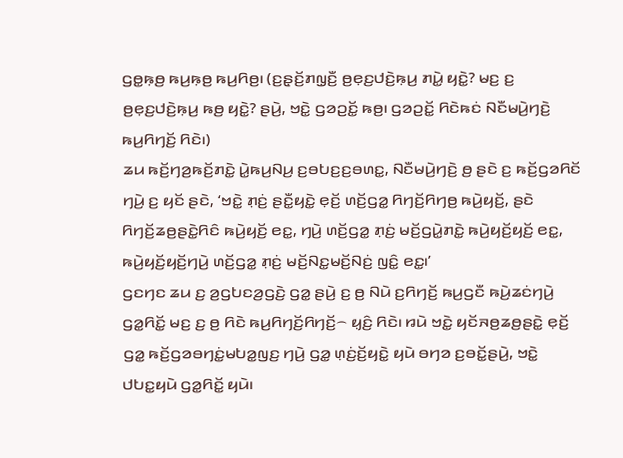ꤞꤥ꤭ꤒ꤫ꤥ꤬ ꤒꤣ꤬ꤒ꤫ꤥ꤬ ꤒꤣ꤬ꤖꤥ꤬꤯ (ꤢ꤬ꤔ꤫ꤢꤩ꤬ꤊꤜ꤫ꤢꤪ꤬ ꤥ꤬ꤕ꤫ꤢ꤬ꤓꤢꤧ꤬ꤒ꤫ꤣ꤬ ꤊꤣꤧ꤭ ꤟꤢꤧ꤭? ꤗꤢ꤬ ꤢ꤬ ꤥ꤬ꤕ꤫ꤢ꤬ꤓꤢꤧ꤬ꤒ꤫ꤣ꤬ ꤒꤥ꤬ ꤟꤢꤧ꤭? ꤔꤣꤧ꤬, ꤠꤢꤧ꤭ ꤞꤤꤑꤢꤩ꤭ ꤒꤥ꤬꤯ ꤞꤤꤑꤢꤩ꤭ ꤖꤢꤧꤒꤢꤦ ꤡꤢꤪꤗꤣꤧ꤬ꤚꤢꤧ꤬ ꤒꤣ꤬ꤖꤚꤢꤩ꤬ ꤖꤢꤧ꤯)
ꤘꤣ ꤒꤢꤩ꤬ꤚꤤ꤬ꤒꤢꤩ꤬ꤊꤢꤧ꤭ ꤣꤧ꤭ꤒꤣ꤬ꤡꤣ꤬ ꤢ꤬ꤋꤝꤢ꤬ꤢ꤬ꤋꤛꤢ꤭, ꤡꤢꤪꤗꤣꤧ꤬ꤚꤢꤧ꤬ ꤥ꤬ ꤔꤢꤧ ꤢ꤬ ꤒꤢꤩ꤬ꤞꤤꤖꤢꤩ ꤚꤣꤧ꤬ ꤢ꤬ ꤟꤢꤩ ꤔꤢꤧ, ‘ꤠꤢꤧ꤭ ꤊ꤫ꤢꤦ꤬ ꤔꤢꤪ꤭ꤟꤢꤧ꤭ ꤕ꤫ꤢꤩ꤬ ꤛꤢꤩ꤬ꤞꤤ꤭ ꤖꤚꤢꤩ꤬ꤖꤚꤥ꤬ ꤒꤣꤧ꤬ꤟꤢꤩ꤬, ꤔꤢꤧ ꤖꤚꤢꤩ꤬ꤘꤥ꤬ꤔꤢꤧ꤭ꤖꤢꤨ ꤒꤣꤧ꤬ꤟꤢꤩ꤬ ꤕꤢ꤭, ꤚꤣꤧ꤬ ꤛꤢꤩ꤬ꤞꤤ꤭ ꤊ꤫ꤢꤦ꤬ ꤗꤢꤩ꤬ꤞꤣꤧ꤭ꤊꤢꤧ꤭ ꤒꤣꤧ꤬ꤟꤢꤩ꤬ꤟꤢꤩ꤬ ꤕꤢ꤭, ꤒꤣꤧ꤬ꤟꤢꤩ꤬ꤟꤢꤩ꤬ꤚꤣꤧ꤬ ꤛꤢꤩ꤬ꤞꤤ꤭ ꤊ꤫ꤢꤦ꤬ ꤗꤢꤩ꤬ꤡꤢ꤭ꤗꤢꤩ꤬ꤡꤢꤦ꤬ ꤜꤢꤨ꤭ ꤕꤢ꤭꤯’
ꤞꤢꤚꤢ ꤘꤣ ꤢ꤬ ꤤ꤬ꤞꤝꤢꤤ꤬ꤞꤢꤧ꤬ ꤞꤤ꤭ ꤔꤣꤧ꤬ ꤢ꤬ ꤥ꤬ ꤡꤣꤧ ꤢ꤬ꤖꤚꤢꤩ꤬ ꤒꤣ꤬ꤞꤢꤪ ꤒꤣꤧ꤬ꤘꤢꤦꤚꤣꤧ꤬ ꤞꤤ꤭ꤖꤢꤩ꤭ ꤗꤢ꤬ ꤢ꤬ ꤥ꤬ ꤖꤢꤧ ꤒꤣ꤬ꤖꤚꤢꤩ꤬ꤖꤚꤢꤩ꤬꤮ ꤟ꤫ꤢꤨ꤬ ꤖꤢꤧ꤯ ꤙꤣꤧ ꤠꤢꤧ꤭ ꤟꤢꤩꤏꤥ꤬ꤘꤥ꤬ꤔꤢꤧ꤭ ꤕ꤫ꤢꤩ꤬ ꤞꤤ꤭ ꤒꤢꤩ꤬ꤞꤤꤋꤚꤢꤦ꤭ꤗꤝꤤ꤭ꤜꤢ꤬ ꤚꤣꤧ꤬ ꤞꤤ꤭ ꤛ꤫ꤢꤦ꤬ꤢꤩ꤬ꤟꤢꤧ꤭ ꤟꤣꤧ ꤋꤚꤤ ꤢ꤬ꤋꤢꤩ꤭ꤔꤣꤧ꤬, ꤠꤢꤧ꤭ ꤓꤝꤢ꤭ꤟꤣꤧ ꤞꤤ꤭ꤖꤢꤩ꤭ ꤟꤣꤧ꤯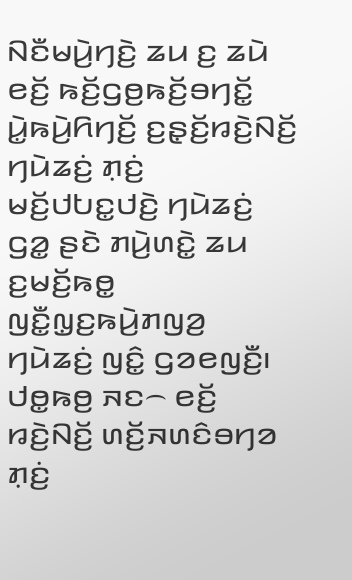ꤡꤢꤪꤗꤣꤧ꤬ꤚꤢꤧ꤬ ꤘꤣ ꤢ꤬ ꤘꤣꤧ ꤕꤢꤩ꤬ ꤒꤢꤩ꤬ꤞꤥ꤬ꤒꤢꤩ꤬ꤋꤚꤢꤩ꤭ ꤣꤧ꤭ꤒꤣꤧ꤬ꤖꤚꤢꤩ꤬ ꤢ꤬ꤔ꤫ꤢꤩ꤬ꤙꤢꤧ꤬ꤡꤢꤩ꤬ ꤚꤣꤧꤘꤢꤦ꤬ ꤊ꤫ꤢꤦ꤬ ꤗꤢꤩ꤬ꤓꤝꤢ꤭ꤓꤢꤧ꤬ ꤚꤣꤧꤘꤢꤦ꤬ ꤞꤤ꤭ ꤔꤢꤧ ꤊꤣꤧ꤬ꤛꤢꤧ꤭ ꤘꤣ ꤢ꤬ꤗꤢꤩ꤬ꤒꤥ꤭ ꤜꤢꤪ꤭ꤜ꤫ꤢ꤬ꤒꤣꤧ꤬ꤊꤜꤤ꤬ ꤚꤣꤧꤘꤢꤦ꤬ ꤜꤢꤨ꤭ ꤞꤤꤕꤜꤢꤪ꤬꤯ ꤓꤥ꤭ꤒꤥ꤬ ꤏꤢ꤮ ꤕꤢꤩ꤬ ꤙꤢꤧ꤬ꤡꤢꤩ꤬ ꤛꤢꤩ꤬ꤏꤛꤢꤨꤋꤚꤤ ꤊ꤫ꤢꤦ꤬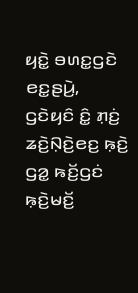ꤟꤢꤧ꤭ ꤋꤛꤢ꤭ꤞꤢꤧ ꤕꤢ꤭ꤔꤣꤧ꤬, ꤞꤢꤧꤟꤢꤨ ꤢꤨ꤭ ꤊ꤫ꤢꤦ꤬ ꤘꤢꤧ꤬ꤡ꤫ꤢꤧ꤬ꤕꤢ꤬ ꤒ꤫ꤢꤧ꤬ ꤞꤤ꤭ ꤒꤢꤩ꤬ꤞꤢꤦ ꤒ꤫ꤢꤧ꤬ꤗꤢꤩ꤬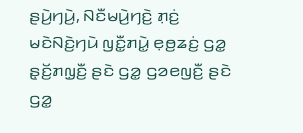ꤔꤣꤧ꤬ꤚꤣꤧ꤬, ꤡꤢꤪꤗꤣꤧ꤬ꤚꤢꤧ꤬ ꤊ꤫ꤢꤦ꤬ ꤗꤢꤧꤡꤢꤧ꤬ꤚꤣꤧ ꤜꤢꤪ꤭ꤊꤣꤧ꤭ ꤕ꤫ꤥ꤬ꤘꤢꤦ꤬ ꤞꤤ꤭ ꤔ꤫ꤢꤩ꤬ꤊꤜ꤫ꤢꤪ꤬ ꤔꤢꤧ ꤞꤤ꤭ ꤞꤤꤕꤜꤢꤪ꤬ ꤔꤢꤧ ꤞꤤ꤭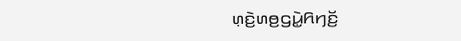ꤛ꤫ꤢꤧ꤬ꤛꤥ꤬ꤞꤣꤧ꤭ꤖꤚꤢꤩ꤬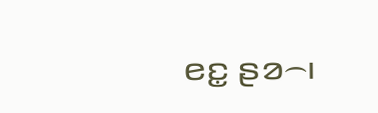ꤕꤢ꤭ ꤔꤤ꤮꤯